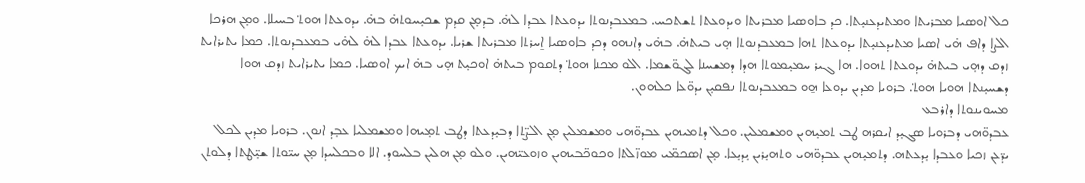ܟܠ ܐܘܣܝܐ ܡܒܪܝܬܐ ܘܡܬܝܕܥܢܝ̣ܬܐ. ܟܕ ܒܐܘܣܝܐ ܡܒܪܝܬܐ ܘܝܕܘܥܬܐ ܬܫܬܟܚ. ܒܡܥܒܕܢܘܬܐ ܝܕܘܥܬܐ ܥܒܕܐ ܠܗ̇. ܒܕܡ̣ܢ ܩܕܡ ܫܟܝ̣ܚܘܬܗ̇ ܒܗ̇. ܝܕܘܥܬܐ ܗܘܬ݀ ܒܚܝܠܐ. ܘܡ̣ܢ ܗܪܟܐ ܐܠܨܐ ܕܐܦ ܗ̇ܝ ܐܣܝܐ ܡܬܝܕܥܢܝ̣ܬܐ ܝܕܘܥܬܐ ܬܗܐ ܒܡܥܒܕܢܘܬܐ ܗ̣ܝ ܒܝܬܗ̇. ܒܗ̇ܝ ܕܐܢܗܘ ܕܟܕ ܒܐܘܣܝܐ ܐ̱ܚܪܬܐ ܡܒܪܝܬܐ ܫܪܝܐ. ܝܕܘܥܬܐ ܥܒܕܐ ܠܗ̇ ܠܗ̇ܝ ܒܡܥܒܕܢܘܬܐ. ܟܡܐ ܝܬܝܪܐܝܬ ܙܕܩ ܕܗ̣ܝ ܒܝܬܗ̇ ܝܕܘܥܬܐ ܬܗܘܐ. ܗܐ ܓܝܪ ܚܡܝ̣ܡܘܬܐ ܗܕܐ ܕܡܫܚܢܐ ܠܓܘ̈ܫܡܐ. ܐܠܘ ܡܟܢܐ ܗܘܬ݀ ܕܬܩܘܡ ܒܝܬܗ̇ ܐܘܟܝ̣ܬ ܗ̣ܝ ܒܗ̇ ܐܝܟ ܐܘܣܝܐ. ܟܡܐ ܝܬܝܪܐܝܬ ܙܕܩ ܗܘܐ ܕܫܚܝ̣ܢܬܐ ܗܘܝܐ ܗܘܬ݀. ܒܪܘܝܐ ܡܕܝܢ ܝܕܘܥܐ ܗ̱ܘ ܒܡܥܒܕܢܘܬܐ ܢܦܩܝ̣ܢ ܝܕܘ̈ܥܐ ܟܠܗܘܢ.
ܡܚܘܝܢܘܬܐ ܕܐܪܒܥ
ܥܒܕܘ̈ܗܝ ܕܒܪܘܝܐ ܣܓܝ̣ܕ ܐܝܩܪܗ ܛܒ ܬܡܝ̣ܗܝܢ ܘܡܫܡܠܝܢ. ܘܟܠ ܕܬܡܝܗܝܢ ܥܒܕܘ̈ܗܝ ܘܡܫܡܠܝܢ ܡ̣ܢ ܐܠܨ̈ܬܐ ܕܒܝ̣ܕܥܬܐ ܕܛܒ ܬܡ̣ܝܗܐ ܘܡܫܡܠܝܐ ܥܒ̣ܕ ܐܢܘܢ. ܒܪܘܝܐ ܡܕܝܢ ܠܟܠ ܝܕ̈ܥܢ ܙܟܝܐ ܘܥܒܕܐ ܝ̣ܕܥܬܗ. ܕܬܡܝ̣ܗܝܢ ܥܒܕܘ̈ܗܝ ܘܬܗܝ̣ܪܝܢ ܝ̣ܕܝ̣ܥܐ. ܡ̣ܢ ܐܣܟܡ̈ܝ ܡܘܙ̈ܠܬܐ ܘܟܘܟ̈ܒܝܗܝܢ ܘܙܘܥܝ̈ܗܝܢ. ܘܠܘ ܡ̣ܢ ܗܠܝܢ ܒܠܚܘܕ. ܐܠܐ ܘܒܟܠܚܕܐ ܡ̣ܢ ܚܝ̈ܘܬܐ ܫܝ̣̈ܛܬܐ ܕܠܘܬܢ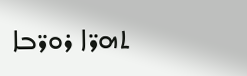ܬܗܪ̈ܐ ܪܘܪ̈ܒܐ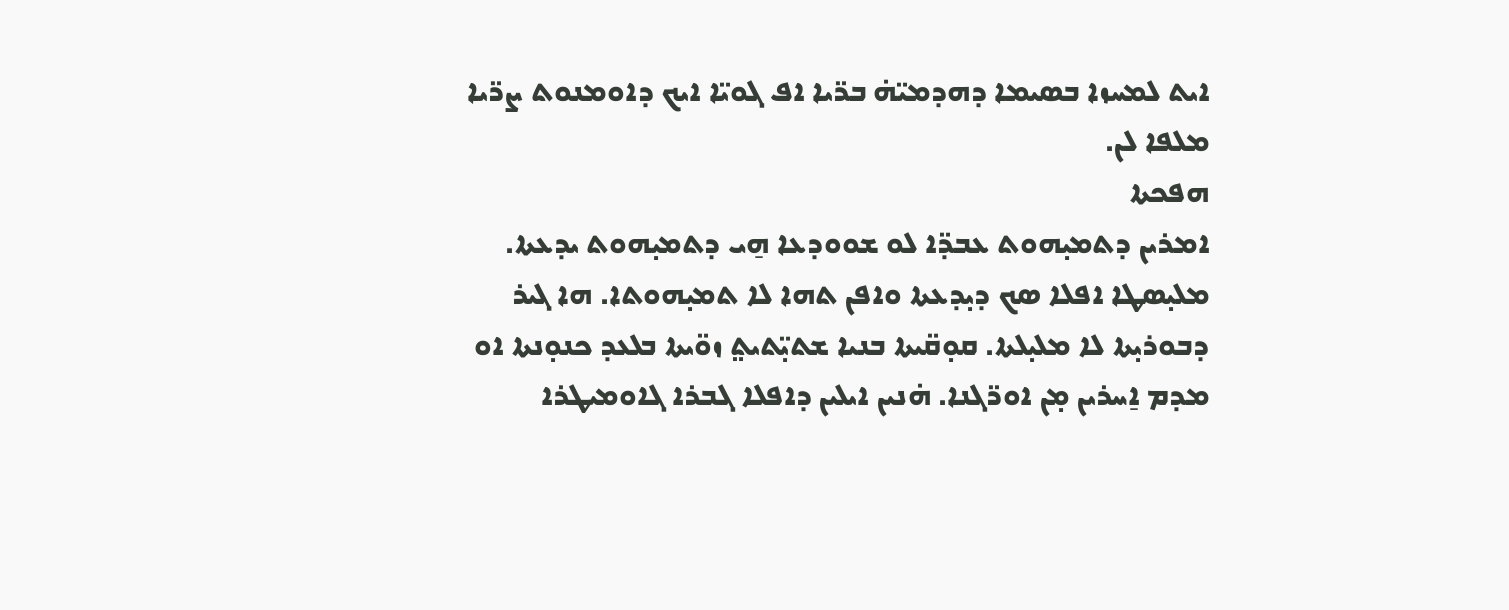ܐܝܬ ܠܡܚܙܐ ܒܣܝܡܐ ܕܗܕܡܝ̈ܗ̇ ܒܪ̈ܝܐ ܐܦ ܓܘܝ̈ܐ ܐܝܟ ܕܐܘܡܢܘܬ ܨܪ̈ܝܐ ܡܠܦܐ ܠܢ.
ܗܦܟܬܐ
ܐܡܪܝܢ ܕܬܡܝ̣ܗܘܬ ܥܒܕ̈ܐ ܠܘ ܫܘܘܕܥܐ ܗ̱ܝ ܕܬܡܝ̣ܗܘܬ ܝܕܥܬܐ. ܡܠܝ̣ܣܛܐ ܐܦܠܐ ܣܟ ܕܝ̣ܕܥܬܐ ܘܐܦܢ ܬܗܐ ܠܐ ܬܡܝ̣ܗܘܬܐ. ܗܐ ܓܝܪ ܕܒܘܪܝ̣ܬܐ ܠܐ ܡܠܝ̣ܠܬܐ. ܩܘ̣ܩ̈ܝܬܐ ܒܢܝܐ ܫܬܝ̣̈ܬܝܬ݀ ܙܘ̈ܝܬܐ ܒܠܥܕ ܟܢܘ̣ܢܬܐ ܐܘ ܡܕܡ ܐ̱ܚܪܝܢ ܡ̣ܢ ܐܘܪ̈ܓܢܐ. ܗ̇ܢܝܢ ܐܝܠܝܢ ܕܐܦܠܐ ܓܒܪܐ ܓܐܘܡܝܛܪܐ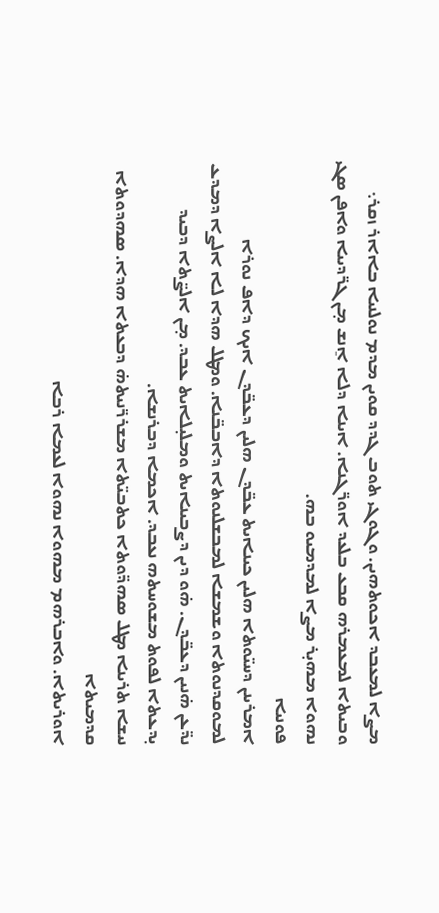ܡܨܐ ܠܡܥܒܕ ܐܟܘܬܗܝܢ. ܘܓܘܓܝ ܬܘܒ ܓܕܕ ܩܘܝܢ ܡܕܡ ܢܘܠܢܝܐ ܒܐܐܪ ܙܩܪ܆ ܘܒܝܬܐ ܠܡܥܡܪܗ ܩܒܥ ܒܠܥܕ ܐܘܪ̈ܓܢܐ. ܐܝܢܐ ܕܠܐ ܐ̱ܢܫ ܡ̣ܢ ܓܪ̈ܕܝܝܐ ܘܐܦܢ ܣܓܝ ܢܗܘܐ ܡܗܝ̣ܪ ܡܨܐ ܠܡܕܡܝܘ ܒܗ.
ܦܘܢܝܐ
ܐܡܪܝܢܢ ܕܚܝ̈ܘܬܐ ܗܠܝܢ ܟܝܢܐܝܬ ܥܒ̈ܕܢ ܗܠܝܢ ܕܥܒ̈ܕܢ ܐܝܟ ܕܐܦ ܢܘܪܐ ܠܡܘܩܕܢܘܬܐ ܘܫܡܫܐ ܠܡܒܫܠܢܘܬܐ ܕܐܒܒ̈ܢܐ. ܘܡܛܠ ܗܕܐ ܠܐ ܐܠܨܐ ܕܡܕܥ ܢܕ̈ܥܢ ܗ̇ܢܝܢ ܕܥܒ̈ܕܢ. ܗ̇ܘ ܕܝܢ ܕܨܒܝܢܐܝܬ ܘܡܠܝ̣ܠܐܝܬ ܥܒܕ. ܡ̣ܢ ܐܠܨ̈ܬܐ ܕܒܝܕ ܝ̣ܕܥܬܐ ܠܦܘܬ ܡܫܘܚܬܗ ܢܥܒܕ. ܐܟܡܐ ܕܒܪܢܫܐ.
ܢܝܫܐ ܬܪܝܢܐ ܡܛܠ ܣܗܕ̈ܘܬܐ ܟܬܒܝ̈ܬܐ ܡܫܪܪ̈ܢܝܬܗ̇ ܕܒܥܬܐ ܗܕܐ. ܣܗܕܘܬܐ ܩܕܡܝܬܐ
ܐܘܪܝܬܐ. ܘܐܒܪܗܡ ܡܗܘܐ ܢܗܘܐ ܠܥܡܐ ܪܒܐ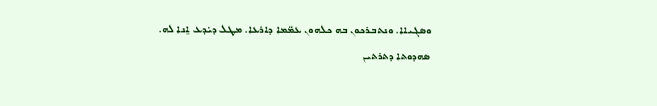ܘܣܓܝܐܐ. ܘܢܬܒܪܟܘܢ ܒܗ ܟܠܗܘܢ ܥܡ̈ܡܐ ܕܐܪܥܐ. ܡܛܠ ܕܝ̇ܕܥ ܐ̱ܢܐ ܠܗ.
ܣܗܕܘܬܐ ܕܬܪܬܝܢ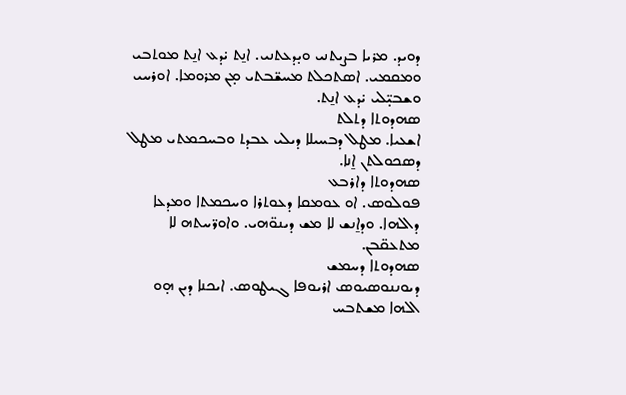ܕܘܝܕ. ܡܪܝܐ ܒܨܝܬܢܝ ܘܝ̣ܕܥܬܢܝ. ܐܢ̱ܬ ܝ̇ܕܥ ܐܢ̱ܬ ܡܘܬܒܝ ܘܡܩܡܝ. ܐܣܬܟܠܬ ܡܚܫ̈ܒܬܝ ܡ̣ܢ ܡܪܘܡܐ. ܐܘܪܚܝ ܘܫܒܝ̣̈ܠܝ ܝ̇ܕܥ ܐܢ̱ܬ.
ܣܗܕܘܬܐ ܕܬܠܬ
ܐܫܥܝܐ. ܡܛܠ ܕܒܚܝܠܐ ܕܝܠܝ ܥܒܕܬ ܘܒܚܟܡܬܝ ܡܛܠ ܕܣܟܘܠܬܢ ܐ̱ܢܐ.
ܣܗܕܘܬܐ ܕܐܪܒܥ
ܦܘܠܘܣ. ܐܘ ܥܘܡܩܐ ܕܥܘܬܪܐ ܘܚܟܡܬܐ ܘܡܕܥܐ ܕܐܠܗܐ. ܘܕܐ̱ܢܫ ܠܐ ܡܫ ܕܝܢܘ̈ܗܝ. ܘܐܘܪ̈ܚܬܗ ܠܐ ܡܬܥܩ̈ܒܢ.
ܣܗܕܘܬܐ ܕܚܡܫ
ܕܝܘܢܢܘܣܝܘܣ ܐܪܝܘܦܐ ܓܝܛܘܣ. ܐܝܟܢܐ ܕܝܢ ܗ̣ܘ ܐܠܗܐ ܡܫܬܒܚ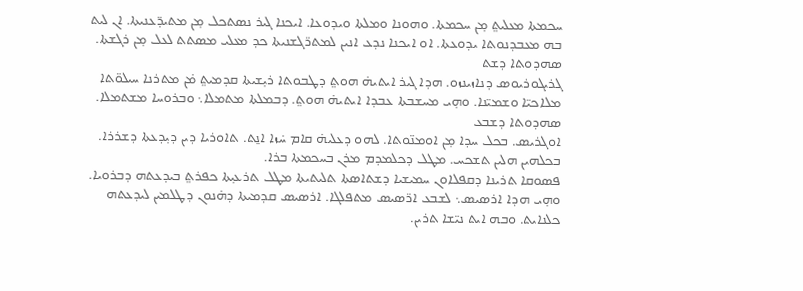ܚܟܡܬܐ ܡܥܠܝܬ݀ ܡ̣ܢ ܚܟܡܬܐ. ܘܗܘܢܐ ܘܡܠܬܐ ܘܝܕܘܥܐ. ܐܝܟܢܐ ܓܝܪ ܢܣܬܟܠ ܡ̣ܢ ܡܬܝܕ̈ܥܢܝܬܐ. ܐܢ ܠܝܬ ܒܗ ܡܥܒܕܢܘܬܐ ܝܕܘܥܬܐ. ܐܘ ܐܝܟܢܐ ܢܕܥ ܐܢܝܢ ܠܡܬܪ̈ܓܫܢܝܬܐ ܟܕ ܡܥܠܝ ܡܣܬܬ ܠܥܠ ܡ̣ܢ ܪܓܫܬܐ.
ܣܗܕܘܬܐ ܕܫܬ
ܓܪܝܓܘܪܝܘܣ ܕܢܐܙܝܢܙܘ. ܗܕܐ ܓܝܪ ܐܝܬܝܗ̇ ܗܘܬ݀ ܕܛܒܘܬܐ ܪܝ̣ܫܝܬܐ ܩܕܡܝܬ݀ ܡ̇ܢ ܡܬܪܢܐ ܚܝܠܘ̈ܬܐ ܡܠܐܟܝ̈ܐ ܘܫܡܝ̈ܢܐ. ܘܗ̣ܝ ܡܚܫܒܬܐ ܥܒܕܐ ܐܝܬܝܗ̇ ܗܘܬ݀. ܕܒܡܠܬܐ ܡܬܡܠܐ܆ ܘܒܪܘܚܐ ܡܫܬܡܠܐ.
ܣܗܕܘܬܐ ܕܫܒܥ
ܐܘܓܪܝܣ. ܒܟܠ ܚܕܐ ܡ̣ܢ ܐܘܡܢ̈ܘܬܐ. ܠܗܘ ܕܥܠܝܗ̇ ܩܐܡ ܚ̇ܙܐ ܐܢ̱ܬ. ܬܐܘܪܝܐ ܕܝܢ ܕܝ̣ܕܥܬܐ ܕܫܪܪܐ. ܒܟܠܗܝܢ ܗܠܝܢ ܬܫܟܚ. ܡܛܠ ܕܟܠܡܕܡ ܡܪܢ ܒܚܟܡܬܐ ܒܪܐ.
ܦܣܘܩܐ ܬܪܝܢܐ ܕܩܦܠܐܘܢ ܚܡܝܫܝܐ ܕܫܬܐܣܬܐ ܬܠܝܬܝܬܐ ܡܛܠ ܬܪܥܝ̣ܬܐ ܟܦܪܬ݀ ܒܝܕܥܬܗ ܕܒܪܘܝܐ. ܘܗ̣ܝ ܗܕܐ ܐܪܣܝܣ܆ ܠܫܒܥ ܐܪ̈ܣܝܣ ܡܬܦܠܓܐ. ܐܪܣܝܣ ܩܕܡܝܬܐ ܕܗ̇ܢܘܢ ܕܛܠܡܝܢ ܠܝܕܥܬܗ ܟܠܢܐܝܬ. ܘܒܗ ܐܝܬ ܢܝ̈ܫܐ ܬܪܝܢ.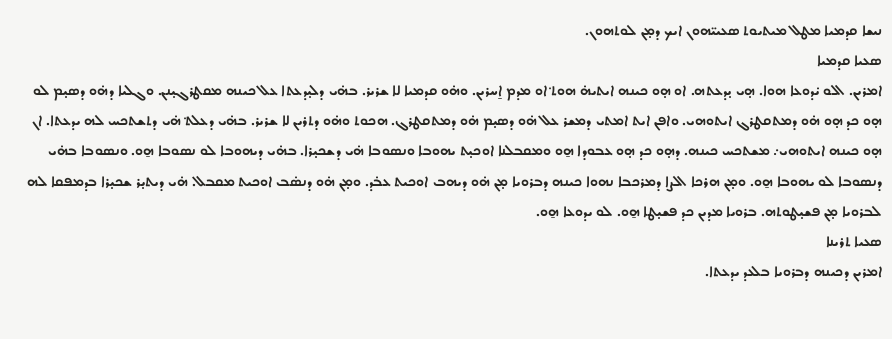ܢܝܫܐ ܩܕܡܝܐ ܡܛܠ ܡܝܬܝܘܬ ܣܥܝܝ̈ܗܘܢ ܐܝܟ ܕܡ̣ܢ ܠܘܬܗܘܢ.
ܣܥܝܐ ܩܕܡܝܐ
ܐܡܪܝܢ. ܐܠܘ ܝ̇ܕܘܥܐ ܗܘܐ. ܗ̣ܝ ܝ̣ܕܥܬܗ. ܐܘ ܗ̣ܘ ܟܝܢܗ ܐܝܬܝܗ̇ ܗܘܬ݀ ܐܘ ܡܕܡ ܐ̱ܚܪܝܢ. ܘܗ̇ܘ ܩܕܡܝܐ ܠܐ ܫܪܝܪ. ܒܗ̇ܝ ܕܠܝ̣ܕܥܬܐ ܥܠ ܟܝܢܗ ܡܩܛܪܓܝ̣ܢܢ. ܘܓܠܝܐ ܕܗ̇ܘ ܕܣܝ̣ܡ ܠܘ ܗ̣ܘ ܟܕ ܗ̣ܘ ܗ̇ܘ ܕܡܬܩܛܪܓ ܐܝܬܘܗܝ. ܘܐܦܢ ܐܝܬ ܐܡܬܝ ܕܡܫܪ ܥܠ ܗ̇ܘ ܕܣܝ̣ܡ ܗ̇ܘ ܕܡܬܩܛܪܓ. ܗܟܘܬ ܘܗ̇ܘ ܕܬܪܝܢ ܠܐ ܫܪܝܪ. ܒܗ̇ܝ ܕܥܠܬ݀ ܗ̇ܝ ܕܬܫܬܟܚ ܠܗ ܝܕܥܬܐ. ܐܢ ܗ̣ܘ ܟܝܢܗ ܐܝܬܘܗܝ܇ ܡܫܬܟܚ ܟܝܢܗ. ܕܗ̣ܘ ܟܕ ܗ̣ܘ ܥܒܘܕܐ ܗ̱ܘ ܘܡܩܒܠܢܐ ܐܘܟܝ̣ܬ ܝܗܘܒܐ ܘܢܣܘܒܐ ܗ̇ܝ ܕܫܟܝ̣ܪܐ. ܒܗ̇ܝ ܕܝܗܘܒܐ ܠܘ ܢܣܘܒܐ ܗ̱ܘ. ܘܢܣܘܒܐ ܒܗ̇ܝ ܕܢܣܘܒܐ ܠܘ ܝܗܘܒܐ ܗ̱ܘ. ܘܡ̣ܢ ܗܪܟܐ ܐܠܨܐ ܕܡܪܟܒܐ ܢܗܘܐ ܟܝܢܗ ܕܒܪܘܝܐ ܡ̣ܢ ܗ̇ܘ ܕܝܗܒ ܐܘܟܝܬ ܥܒ̇ܕ. ܘܡ̣ܢ ܗ̇ܘ ܕܢܣ̇ܒ ܐܘܟܝܬ ܡܩܒܠ. ܗ̇ܝ ܕܝܬܝ̣ܪ ܫܟܝ̣ܪܐ ܒܕܡܦܩܐ ܠܗ ܠܒܪܘܝܐ ܡ̣ܢ ܦܫܝ̣ܛܘܬܗ. ܒܪܘܝܐ ܡܕܝܢ ܟܕ ܦܫܝ̣ܛܐ ܗ̱ܘ. ܠܘ ܝܕܘܥܐ ܗ̱ܘ.
ܣܥܝܐ ܬܪܝܢܐ
ܐܡܪܝܢ ܕܟܝܢܗ ܕܒܪܘܝܐ ܒܠܥܕ ܝܕܥܬܐ.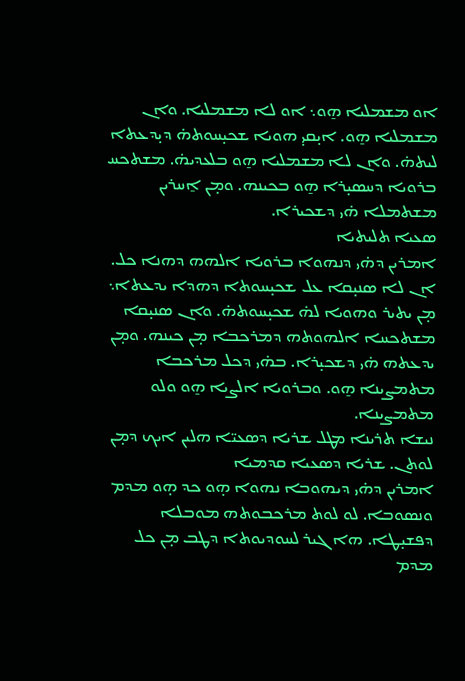ܐܘ ܡܫܡܠܝܐ ܗ̱ܘ܆ ܐܘ ܠܐ ܡܫܡܠܝܐ. ܘܐܢ ܡܫܡܠܝܐ ܗ̱ܘ. ܐܝ̣ܩܝ̣ ܗܘܝܐ ܫܟܝ̣ܚܘܬܗ̇ ܕܝ̣ܕܥܬܐ ܠܝܬܗ̇. ܘܐܢ ܠܐ ܡܫܡܠܝܐ ܗ̱ܘ ܒܠܥܕܝܗ̇. ܡܫܬܟܚ ܒܪܘܝܐ ܕܚܣܝ̣ܪܐ ܗ̱ܘ ܒܟܝܢܗ. ܘܡ̣ܢ ܐ̱ܚܪܝܢ ܡܫܬܡܠܐ ܗ̇ܝ ܕܫܟܝܪܐ.
ܣܥܝܐ ܬܠܝܬܝܐ
ܐܡܪܝܢ ܕܗ̇ܝ ܕܢܗܘܐ ܒܪܘܝܐ ܐܠܗܗ ܕܗܢܐ ܟܠ. ܐܢ ܠܐ ܣܢܝ̣ܩܐ ܥܠ ܫܟܝ̣ܚܘܬܐ ܕܗܕܐ ܝܕܥܬܐ܆ ܡ̣ܢ ܝܬܝܪ ܘܗܘܝܐ ܠܗ̇ ܫܟܝ̣ܚܘܬܗ̇. ܘܐܢ ܣܢܝ̣ܩܐ ܡܫܬܟܚܐ ܐܠܗܘܬܗ ܕܡܪܟܒܐ ܡ̣ܢ ܟܝܢܗ. ܘܡ̣ܢ ܝܕܥܬܗ ܗ̇ܝ ܕܫܟܝ̣ܪܐ. ܒܗ̇ܝ ܕܟܠ ܡܪܟܒܐ ܡܬܡܨܝܢܐ ܗ̱ܘ. ܘܒܪܘܝܐ ܐܠܨܝܐ ܗ̱ܘ ܘܠܘ ܡܬܡܨܝܢܐ.
ܢܝܫܐ ܬܪܝܢܐ ܡܛܠ ܫܪܝܐ ܕܣܥܝ̈ܐ ܗܠܝܢ ܐܝܟ ܕܡ̣ܢ ܠܘܬܢ. ܫܪܝܐ ܕܣܥܝܐ ܩܕܡܝܐ
ܐܡܪܝܢ ܕܗ̇ܝ ܕܝܗܘܒܐ ܢܗܘܐ ܗ̣ܘ ܟܕ ܗ̣ܘ ܡܕܡ ܘܢܣܘܒܐ. ܠܘ ܠܘܬ ܡܪܟܒܘܬܗ ܡܘܒܠܐ ܕܦܫܝ̣ܛܐ. ܗܐ ܓܝܪ ܠܚܘܕܝܘܬܐ ܕܛܒ ܡ̣ܢ ܟܠ ܡܕܡ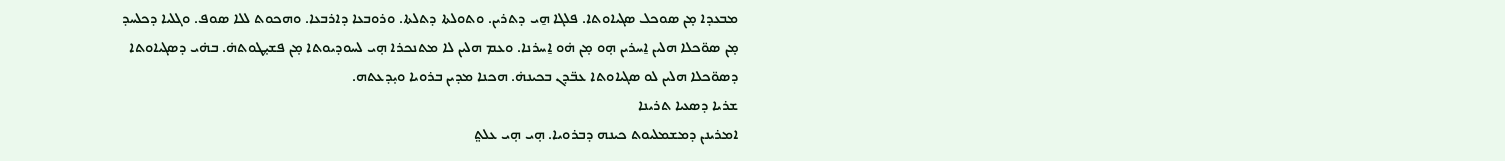ܡܒܥܕܐ ܡ̣ܢ ܣܘܟܠ ܣܓܝܐܘܬܐ. ܦܠܓܐ ܗ̱ܝ ܕܬܪܝܢ. ܘܬܘܠܬܐ ܕܬܠܬܐ. ܘܪܘܒܥܐ ܕܐܪܒܥܐ. ܘܗܟܘܬ ܠܠܐ ܣܘܦ. ܘܓܠܝܐ ܕܟܠܚܕ ܡ̣ܢ ܣܘ̈ܟܠܐ ܗܠܝܢ ܐ̱ܚܪܝܢ ܗ̣ܘ ܡ̣ܢ ܗ̇ܘ ܐ̱ܚܪܢܐ. ܘܥܡ ܗܠܝܢ ܠܐ ܡܬܢܟܪܐ ܗ̣ܝ ܠܚܘܕܝܘܬܐ ܡ̣ܢ ܦܫܝ̣ܛܘܬܗ̇. ܒܗ̇ܝ ܕܣܓܝܐܘܬܐ ܕܣܘ̈ܟܠܐ ܗܠܝܢ ܠܘ ܣܓܝܐܘܬܐ ܥܒ̈ܕܢ ܒܟܝܢܗ̇. ܗܟܢܐ ܡܕܝܢ ܒܪܘܝܐ ܘܝ̣ܕܥܬܗ.
ܫܪܝܐ ܕܣܥܝܐ ܬܪܝܢܐ
ܐܡܪܝܢܢ ܕܡܫܡܠܝܘܬ ܟܝܢܗ ܕܒܪܘܝܐ. ܗ̣ܝ ܗ̣ܝ ܥܠܬ݀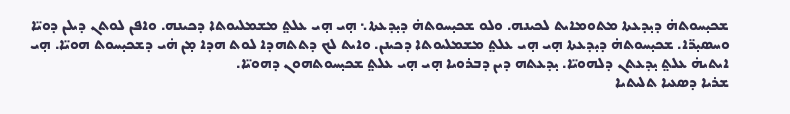ܫܟܝ̣ܚܘܬܗ̇ ܕܝ̣ܕܥܬܐ ܡܬܘܡܐܝܬ ܠܟܝܢܗ. ܘܠܘ ܫܟܝ̣ܚܘܬܗ̇ ܕܝ̣ܕܥܬܐ܆ ܗ̣ܝ ܗ̣ܝ ܥܠܬ݀ ܡܫܡܠܝܘܬܐ ܕܟܝܢܗ. ܘܐܦܢ ܠܘܬܢ ܕܝܠܢ ܕܘܝ̈ܐ ܘܚܣܝ̣ܪ̈ܐ. ܫܟܝ̣ܚܘܬܗ̇ ܕܝ̣ܕܥܬܐ ܗ̣ܝ ܗ̣ܝ ܥܠܬ݀ ܡܫܡܠܝܘܬܐ ܕܟܝܢܢ. ܘܐܝܬ ܠܟ ܕܬܬܗܕܐ ܠܘܬ ܗܕܐ ܡ̣ܢ ܗ̇ܝ ܕܫܟܝ̣ܚܘܬ ܗܘܝ̈ܐ. ܗ̣ܝ ܐܝܬܝܗ̇ ܥܠܬ݀ ܝ̣ܕܥܬܢ ܕܠܗܘܝ̈ܐ. ܝ̣ܕܥܬܗ ܕܝܢ ܕܒܪܘܝܐ ܗ̣ܝ ܗ̣ܝ ܥܠܬ݀ ܫܟܝ̣ܚܘܬܗܘܢ ܕܗܘܝ̈ܐ.
ܫܪܝܐ ܕܣܥܝܐ ܬܠܝܬܝܐ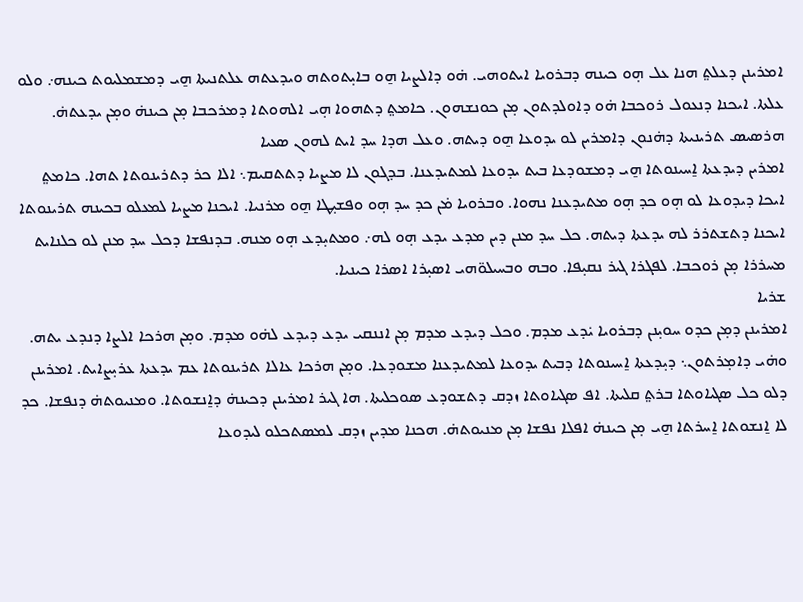ܐܡܪܝܢܢ ܕܥܠܬ݀ ܗܢܐ ܥܠ ܗ̣ܘ ܟܝܢܗ ܕܒܪܘܝܐ ܐܝܬܘܗܝ. ܗ̇ܘ ܕܐܠܨܝܐ ܗ̱ܘ ܒܐܝ̣ܬܘܬܗ ܘܝܕܥܬܗ ܥܠܬܢܝܬܐ ܗ̱ܝ ܕܡܫܡܠܝܘܬ ܟܝܢܗ܇ ܘܠܘ ܥܠܬܐ. ܐܝܟܢܐ ܕܢܥܘܠ ܪܘܟܒܐ ܗ̇ܘ ܕܐܘܠܕܬܘܢ ܡ̣ܢ ܟܘܢܫܗܘܢ. ܟܐܡܬ݀ ܕܬܗܘܐ ܗ̣ܝ ܐܠܗܘܬܐ ܕܡܪܟܒܐ ܡ̣ܢ ܟܝܢܗ̇ ܘܡ̣ܢ ܝܕܥܬܗ̇.
ܗܪܣܝܣ ܬܪܝܢܝܬܐ ܕܗ̇ܢܘܢ ܕܐܡܪܝܢ ܠܘ ܝܕܘܥܐ ܗ̱ܘ ܕܝܬܗ. ܘܥܠ ܗܕܐ ܚܕ ܐܝܬ ܠܗܘܢ ܣܥܝܐ
ܐܡܪܝܢ ܕܝܕܥܬܐ ܐ̱ܚܝܢܘܬܐ ܗ̱ܝ ܕܡܫܘܕܥܐ ܒܝܬ ܝܕܘܥܐ ܠܡܬܝܕܥܢܐ. ܒܕܓܘܢ ܠܐ ܡܨܝܐ ܕܬܬܩܝܡ܆ ܐܠܐ ܟܪ ܕܬܪܝܢܘܬܐ ܬܗܐ. ܟܐܡܬ݀ ܐܝܟܐ ܕܝܕܘܥܐ ܠܘ ܗ̣ܘ ܟܕ ܗ̣ܘ ܡܬܝܕܥܢܐ ܢܗܘܐ. ܘܒܪܘܝܐ ܡ̇ܢ ܟܕ ܚܕ ܗ̣ܘ ܘܦܫܝ̣ܛܐ ܗ̱ܘ ܡܪܢܝܐ. ܐܝܟܢܐ ܡܨܝܐ ܠܡܥܠܘ ܒܟܝܢܗ ܬܪܝܢܘܬܐ ܐܝܟܢܐ ܕܬܫܬܪܪ ܠܗ ܝܕܥܬܐ ܕܝܬܗ. ܟܠ ܚܕ ܡܢܢ ܕܝܢ ܡܕܥ ܝܕܥ ܗ̣ܘ ܠܗ܇ ܘܡܬܝ̣ܕܥ ܗ̣ܘ ܡܢܗ. ܒܕܢܦܫܐ ܕܟܠ ܚܕ ܡܢܢ ܠܘ ܟܠܢܐܝܬ ܡܚܪܪܐ ܡ̣ܢ ܪܘܟܒܐ. ܠܦܓܪܐ ܓܝܪ ܢܩܝ̣ܦܐ. ܘܒܗ ܘܒܚܝܠܘ̈ܗܝ ܐܣܝ̣ܪܐ ܐܣܪܐ ܟܝܢܝܐ.
ܫܪܝܐ
ܐܡܪܝܢܢ ܕܡ̣ܢ ܟܕܘ ܚܘܝ̣ܢܢ ܕܒܪܘܝܐ ܝ̇ܕܥ ܡܕܡ. ܘܟܠ ܕܝܕܥ ܡܕܡ ܡ̣ܢ ܐܢܢܩܝ ܝܕܥ ܕܝܕܥ ܠܗ̇ܘ ܡܕܡ. ܘܡ̣ܢ ܗܪܟܐ ܐܠܨܐ ܕܢܕܥ ܝܬܗ. ܘܗ̇ܝ ܕܐܡ̣ܪܬܘܢ܆ ܕܝ̣ܕܥܬܐ ܐ̱ܚܝܢܘܬܐ ܕܒܝܬ ܝܕܘܥܐ ܠܡܬܝܕܥܢܐ ܡܫܘܕܥܐ. ܘܡ̣ܢ ܗܪܟܐ ܥܐܠܐ ܬܪܝܢܘܬܐ ܥܡ ܝܕܥܬܐ ܥܪܝ̣ܨܐܝܬ. ܐܡܪܝܢܢ ܕܠܘ ܟܠ ܣܓܝܐܘܬܐ ܒܪܬ݀ ܩܠܝܬܐ. ܐܦ ܣܓܝܐܘܬܐ ܙܕܩ ܕܬܫܘܕܥ ܣܘܟܠܝܬܐ. ܗܐ ܓܝܪ ܐܡܪܝܢܢ ܕܟܝܢܗ̇ ܕܐ̱ܢܫܘܬܐ. ܘܡܢܝܘܬܗ̇ ܕܢܦܫܐ. ܟܕ ܠܐ ܐ̱ܢܫܘܬܐ ܐ̱ܚܪܬܐ ܗ̱ܝ ܡ̣ܢ ܟܝܢܗ̇ ܐܦܠܐ ܢܦܫܐ ܡ̣ܢ ܡܢܝܘܬܗ̇. ܗܟܢܐ ܡܕܝܢ ܙܕܩ ܠܡܣܬܟܠܘ ܠܝܕܘܥܐ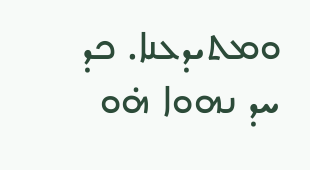ܘܡܬܝܕܥܢܐ. ܟܕ ܚܕ ܢܗܘܐ ܗ̇ܘ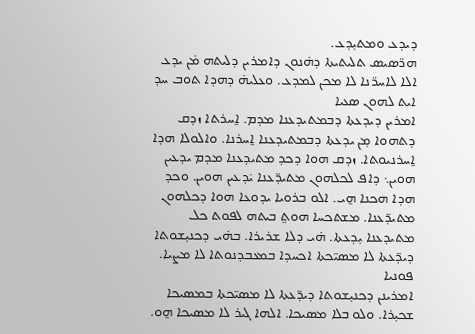ܕܝܕܥ ܘܡܬܝ̣ܕܥ.
ܗܪ̈ܣܝܣ ܬܠܝܬܝܬܐ ܕܗ̇ܢܘܢ ܕܐܡܪܝܢ ܕܠܝܬܗ ܡ̇ܢ ܝܕܥ ܐܠܐ ܠܐܚܪ̈ܢܐ ܠܐ ܡܟܢ ܠܡܕܥ. ܘܥܠܝܗ̇ ܕܗܕܐ ܬܘܒ ܚܕ ܐܝܬ ܠܗܘܢ ܣܥܝܐ
ܐܡܪܝܢ ܕܝܕܥܬܐ ܕܒܡܬܝܕܥܢܐ ܡܕܡ. ܐ̱ܚܪܬܐ ܙܕܩ ܕܬܗܘܐ ܡ̣ܢ ܝܕܥܬܐ ܕܒܡܬܝܕܥܢܐ ܐ̱ܚܪܢܐ. ܘܐܠܘܠܐ ܗܕܐ ܐ̱ܚܪܢܝܘܬܐ. ܙܕܩ ܗܘܐ ܕܟܕ ܡܬܝܕܥܢܐ ܡܕܡ ܝܕܥܝܢ ܗܘܝܢ܆ ܕܐܦ ܠܟܠܗܘܢ ܡܬܝܕ̈ܥܢܐ ܝ̇ܕܥܝܢ ܗܘܝܢ. ܘܟܕ ܗܕܐ ܗܟܢܐ ܗ̱ܝ. ܐܠܘ ܒܪܘܝܐ ܝܕܘܥܐ ܗܘܐ ܕܟܠܗܘܢ ܡܬܝܕ̈ܥܢܐ. ܡܫܬܟܚܐ ܗܘܬ݀ ܒܝܬܗ ܠܦܘܬ ܟܠ ܡܬܝܕܥܢܐ ܝ̣ܕܥܬܐ. ܗ̇ܝ ܕܠܐ ܫܪܝܪܐ. ܒܗ̇ܝ ܕܟܢܝ̣ܫܘܬܐ ܕܝܕ̈ܥܬܐ ܠܐ ܡܣܝ̈ܟܬܐ ܐܟܚܕܐ ܒܡܥܒܕܢܘܬܐ ܠܐ ܡܨܝܐ.
ܦܘܢܝܐ
ܐܡܪܝܢܢ ܕܟܢܝ̣ܫܘܬܐ ܕܝܕ̈ܥܬܐ ܠܐ ܡܣܝ̈ܟܬܐ ܒܡܣܝܟܐ ܫܟܝ̣ܪܐ. ܘܠܘ ܒܠܐ ܡܣܝܟܐ. ܐܠܗܐ ܓܝܪ ܠܐ ܡܣܝܟܐ ܗ̱ܘ.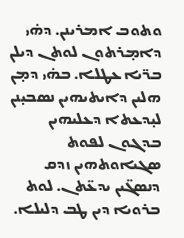ܘܬܘܒ ܐܡܪܝܢܢ. ܕܗ̇ܝ ܕܐܡ̣ܪܬܘܢ ܠܘܬܢ ܕܝܠܢ ܒܪ̈ܝܐ ܥܛܠܐ. ܒܗ̇ܝ ܕܡ̣ܢ ܗܠܝܢ ܕܐܝܬܝܗܝܢ ܢܣܒܝ̣ܢܢ ܠܝ̣ܕܥܬܐ ܕܥܠܝܗܝܢ ܒܕܓܘܢ ܠܦܘܬ ܣܓܝܐܘܬܗܝܢ ܙܕܩ ܕܢܣܓ̈ܝܢ ܝܕܥ̈ܬܢ. ܠܘܬ ܒܪܘܝܐ ܕܝܢ ܛܒ ܕܠܝܠܐ.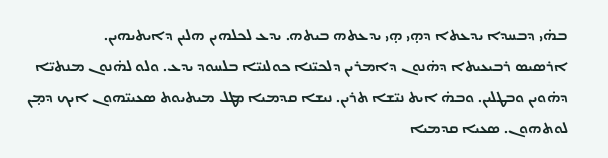ܒܗ̇ܝ ܕܒܚܕܐ ܝܕܥܬܐ ܕܗ̣ܝ ܗ̣ܝ ܝܕܥܬܗ ܒܝܬܗ. ܝܕܥ ܠܟܠܗܝܢ ܗܠܝܢ ܕܐܝܬܝܗܝܢ.
ܐܪܣܝܣ ܪܒܝܥܝܬܐ ܕܗ̇ܢܘܢ ܕܐܡܪܝܢ ܕܠܟܝ̈ܢܐ ܟܘܠܢܝ̈ܐ ܒܠܚܘܕ ܝܕܥ. ܘܠܘ ܠܗ̇ܢܘܢ ܡܢܬܝ̈ܐ ܕܗ̇ܘܝܢ ܘܒܛܠܝܢ. ܘܒܗ̇ ܐܝܬ ܢܝ̈ܫܐ ܬܪܝܢ. ܢܝܫܐ ܩܕܡܝܐ ܡܛܠ ܡܝܬܝܘܬ ܣܥܝܝ̈ܗܘܢ ܐܝܟ ܕܡ̣ܢ ܠܘܬܗܘܢ. ܣܥܝܐ ܩܕܡܝܐ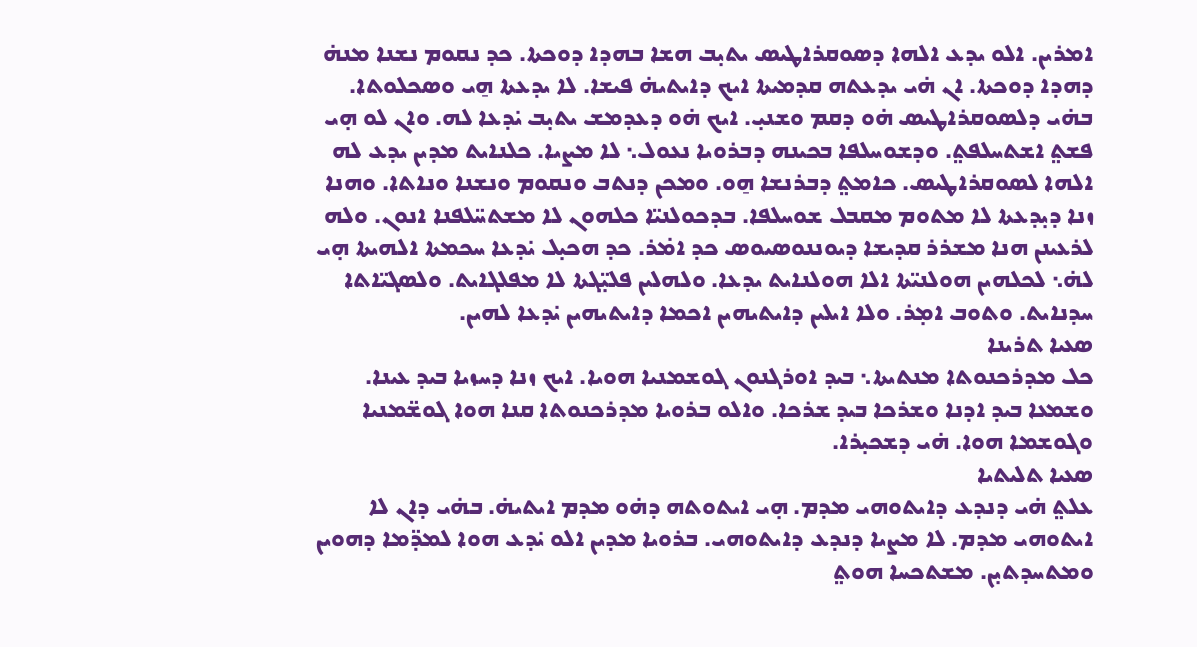ܐܡܪܝܢ. ܐܠܘ ܝܕܥ ܐܠܗܐ ܕܣܘܩܪܐܛܝܣ ܝܬܝ̣ܒ ܗܫܐ ܒܗܕܐ ܕܘܟܬܐ. ܟܕ ܢܩܘܡ ܢܫܢܐ ܡܢܗ̇ ܕܗܕܐ ܕܘܟܬܐ. ܐܢ ܗ̇ܝ ܝܕܥܬܗ ܩܕܡܝܬܐ ܐܝܟ ܕܐܝܬܝܗ̇ ܦܝܫܐ. ܠܐ ܝܕܥܬܐ ܗ̱ܝ ܘܣܟܠܘܬܐ. ܒܗ̇ܝ ܕܠܣܘܩܪܐܛܝܣ ܗ̇ܘ ܕܩܡ ܘܫܢܝ̣. ܐܝܟ ܗ̇ܘ ܕܥܕܡܫ ܝܬܝ̣ܒ ܝ̇ܕܥܐ ܠܗ. ܘܐܢ ܠܘ ܗ̣ܝ ܦܫܬ݀ ܐܫܬܚܠܦܬ݀. ܘܕܫܘܚܠܦܐ ܒܟܝܢܗ ܕܒܪܘܝܐ ܢܥܘܠ܆ ܠܐ ܡܨܝܐ. ܟܠܢܐܝܬ ܡܕܝܢ ܝܕܥ ܠܗ ܐܠܗܐ ܠܣܘܩܪܐܛܝܣ. ܟܐܡܬ݀ ܕܒܪܢܫܐ ܗ̱ܘ. ܘܡܟܢ ܕܢܬܒ ܘܢܩܘܡ ܘܢܫܢܐ ܘܢܐܬܐ. ܘܗܢܐ ܙܢܐ ܕܝ̣ܕܥܬܐ ܠܐ ܡܬܘܡ ܡܩܒܠ ܫܘܚܠܦܐ. ܒܕܟܘܠܢܝ̈ܐ ܟܠܗܘܢ ܠܐ ܡܫܬܚ̈ܠܦܢܐ ܐܢܘܢ. ܘܠܗ ܠܪܥܝܢܢ ܗܢܐ ܡܫܪܪ ܩܕܝܫܐ ܕܝܘܢܢܘܣܝܘܣ ܟܕ ܐܡ̇ܪ. ܟܕ ܗܟܝ̣ܠ ܝ̇ܕܥܐ ܚܟܡܬܐ ܐܠܗܝܬܐ ܗ̣ܝ ܠܗ̇܆ ܠܟܠܗܝܢ ܗܘܠܢܝ̈ܬܐ ܐܠܐ ܗܘܠܢܐܝܬ ܝܕܥܐ. ܘܠܗܠܝܢ ܦܠܝ̣̈ܓܬܐ ܠܐ ܡܦܠܓܐܝܬ. ܘܠܣܓܝ̈ܐܬܐ ܚܕܢܐܝܬ. ܘܬܘܒ ܐܡ̣ܪ. ܘܠܐ ܐܝܠܝܢ ܕܐܝܬܝܗܝܢ ܐܟܡܐ ܕܐܝܬܝܗܝܢ ܝ̇ܕܥܐ ܠܗܝܢ.
ܣܥܝܐ ܬܪܝܢܐ
ܟܠ ܡܕܪܟܢܘܬܐ ܡܢܬܝܬܐ܆ ܒܝܕ ܐܘܪܓܢܘܢ ܓܘܫܡܢܝܐ ܗܘܝܐ. ܐܝܟ ܙܢܐ ܕܚܙܝܐ ܒܝܕ ܥܝܢܐ. ܘܫܡܥܐ ܒܝܕ ܐܕܢܐ ܘܫܪܟܐ ܒܝܕ ܫܪܟܐ. ܘܐܠܘ ܒܪܘܝܐ ܡܕܪܟܢܘܬܐ ܩܢܐ ܗܘܐ ܓܘܫ̈ܡܢܝܐ ܘܓܘܫܡܐ ܗܘܐ. ܗ̇ܝ ܕܫܟܝ̣ܪܐ.
ܣܥܝܐ ܬܠܝܬܝܐ
ܥܠܬ݀ ܗ̇ܝ ܕܢܕܥ ܕܐܝܬܘܗܝ ܡܕܡ. ܗ̣ܝ ܐܝܬܘܬܗ ܕܗ̇ܘ ܡܕܡ ܐܝܬܝܗ̇. ܒܗ̇ܝ ܕܐܢ ܠܐ ܐܝܬܘܗܝ ܡܕܡ. ܠܐ ܡܨܝܐ ܕܢܕܥ ܕܐܝܬܘܗܝ. ܒܪܘܝܐ ܡܕܝܢ ܐܠܘ ܝ̇ܕܥ ܗܘܐ ܠܡܕ̈ܡܐ ܕܗܘܝܢ ܘܡܬܚܕܬܝ̣ܢ. ܡܫܬܟܚܐ ܗܘܬ݀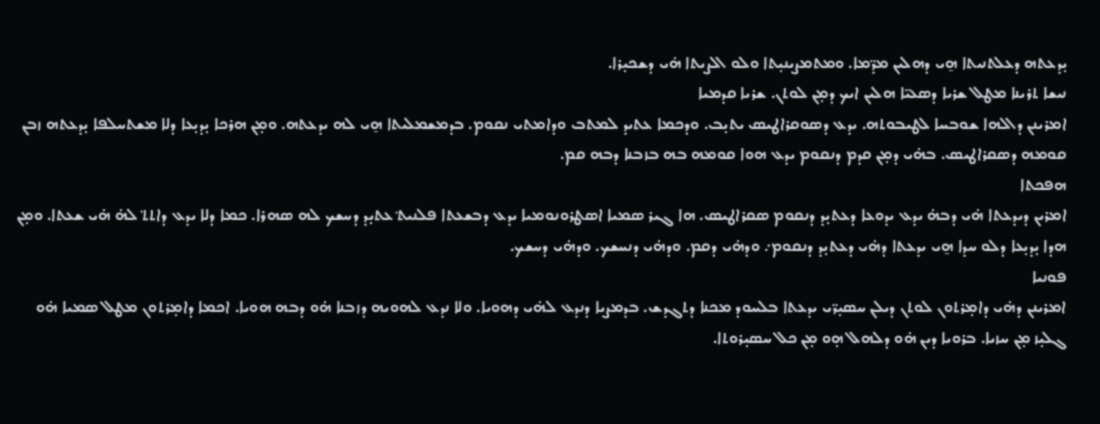ܝ̣ܕܥܬܗ ܕܥܠܬܢܝܬܐ ܗ̱ܝ ܕܗܠܝܢ ܡܕ̈ܡܐ. ܘܡܬܡܨܝܢܝ̣ܬܐ ܘܠܘ ܐܠܨܝܬܐ ܗ̇ܝ ܕܫܟܝ̣ܪܐ.
ܢܝܫܐ ܬܪܝܢܐ ܡܛܠ ܫܪܝܐ ܕܣܥܝ̈ܐ ܗܠܝܢ ܐܝܟ ܕܡ̣ܢ ܠܘܬܢ. ܫܪܝܐ ܩܕܡܝܐ
ܐܡܪܝܢܢ ܕܐܠܗܐ ܫܘܒܚܐ ܠܛܝܒܘܬܗ. ܝܕܥ ܕܣܘܩܪܐܛܝܣ ܝܬܝ̣ܒ. ܘܕܟܡܐ ܥܬܝܕ ܠܡܬܒ ܘܕܐܡܬܝ ܢܩܘܡ. ܒܕܡܫܡܠܝܬܐ ܗ̱ܝ ܠܗ ܝܕܥܬܗ. ܘܡ̣ܢ ܗܪܟܐ ܝ̣ܕܝ̣ܥܐ ܕܠܐ ܡܫܬܚܠܦܐ ܝ̣ܕܥܬܗ ܙܒܢ ܩܘܡܗ ܕܣܩܪܐܛܝܣ. ܒܗ̇ܝ ܕܡ̣ܢ ܩܕܡ ܕܢܩܘܡ ܝܕܥ ܗܘܐ ܩܘܡܗ ܒܗ ܒܙܒܢܐ ܕܒܗ ܩܡ.
ܗܦܟܬܐ
ܐܡܪܝܢ ܕܝܕܥܬܐ ܗ̇ܝ ܕܒܗ̇ ܝܕܥ ܝܕܘܥܐ ܕܥܬܝ̣ܕ ܕܢܩܘܡ ܣܩܪܐܛܝܣ. ܗܐ ܓܝܪ ܣܡܝܐ ܐܣܛܪܘܢܘܡܝܐ ܝܕܥ ܕܒܫܥܬܐ ܦܠܢܝܬ݀ ܥܬܝ̣ܕ ܕܚܫܟ ܠܗ ܣܗܪܐ. ܟܡܐ ܕܠܐ ܝܕܥ ܕܐܬܬ݀ ܠܗ̇ ܗ̇ܝ ܫܥܬܐ. ܘܡ̣ܢ ܗܕܐ ܝ̣ܕܝ̣ܥܐ ܕܠܘ ܚܕܐ ܗ̱ܝ ܝܕܥܬܐ ܕܗ̇ܝ ܕܥܬܝ̣ܕ ܕܢܩܘܡ܇ ܘܕܗ̇ܝ ܕܩܡ. ܘܕܗ̇ܝ ܕܢܚܫܟ. ܘܕܗ̇ܝ ܕܚܫܟ.
ܦܘܢܝܐ
ܐܡܪܝܢܢ ܕܗ̇ܝ ܕܐܡ̣ܪܬܘܢ ܠܘܬܢ ܕܝܠܢ ܚܣܝ̣ܪ̈ܝ ܝܕܥܬܐ ܒܠܚܘܕ ܡܟܢܐ ܕܬܓܕܫ. ܒܕܡܨܝܐ ܕܢܕܥ ܠܗ̇ܝ ܕܗܘܝܐ. ܘܠܐ ܢܕܥ ܠܗܘܝܗ ܕܙܒܢܐ ܗ̇ܘ ܕܒܗ ܗܘܝܐ. ܐܟܡܐ ܕܐܡ̣ܪܬܘܢ ܡܛܠ ܣܡܝܐ ܗ̇ܘ ܓܠܝ̣ܙ ܡ̣ܢ ܚܙܝܐ. ܒܪܘܝܐ ܕܝܢ ܗ̇ܘ ܕܠܗܠ ܗ̣ܘ ܡ̣ܢ ܟܠ ܚܣܝ̣ܪܘܬܐ.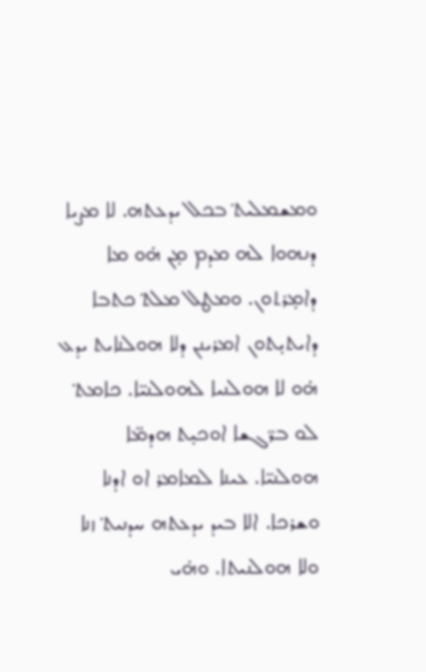ܘܡܫܡܠܝܬ݀ ܒܟܠ ܝܕܥܬܗ. ܠܐ ܡܨܝܐ ܕܢܗܘܐ ܠܗ ܡܕܡ ܡ̣ܢ ܗ̇ܘ ܡܐ ܕܐܡ̣ܪܬܘܢ. ܘܡܛܠ ܡܠܬ݀ ܟܬܒܐ ܕܐܝܬܝ̣ܬܘܢ ܐܡܪܝܢܢ ܕܠܐ ܗܘܠܢܐܝܬ ܝܕܥ ܗ̇ܘ ܠܐ ܗܘܠܢܝܐ ܠܗܘܠܢܝ̈ܐ. ܟܐܡܬ݀ ܠܘ ܒܪ̈ܓܫܐ ܐܘܟܝ̣ܬ ܗܕܡ̈ܐ ܗܘܠܢܝ̈ܐ. ܥܝܢܐ ܠܡܐܡܪ ܐܘ ܐܕܢܐ ܘܫܪܟܐ. ܐܠܐ ܒܝܕ ܝܕܥܬܗ ܚܕܢܝܬ݀ ܙܢܐ ܘܠܐ ܗܘܠܢܝܬܐ. ܘܗ̇ܝ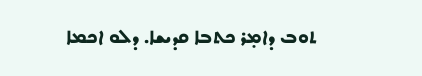ܬܘܒ ܕܐܡ̣ܪ ܟܬܒܐ ܩܕܝܫܐ. ܕܠܘ ܐܟܡܐ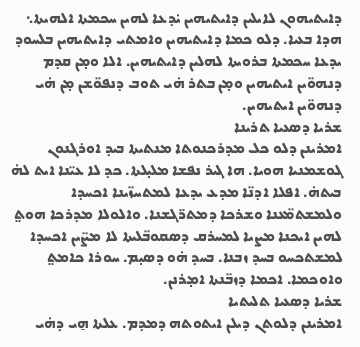ܕܐܝܬܝܗܘܢ ܠܐܝܠܝܢ ܕܐܝܬܝܗܝܢ ܝ̇ܕܥܐ ܠܗܝܢ ܚܟܡܬܐ ܐܠܗܝܬܐ܆ ܗܕܐ ܒܥܝܐ. ܕܠܘ ܟܡܐ ܕܐܝܬܝܗܝܢ ܘܐܡܬܝ ܕܐܝܬܝܗܝܢ ܒܠܚܘܕ ܝܕܥܐ ܚܟܡܬܐ ܒܪܘܝܬܐ ܠܗܠܝܢ ܕܐܝܬܝܗܝܢ. ܐܠܐ ܘܡ̣ܢ ܩܕܡ ܕܢܗܘ̈ܝܢ ܐܝܬܝܗܝܢ ܘܡ̣ܢ ܒܬܪ ܗ̇ܝ ܬܘܒ ܕܢܦܘ̈ܫܢ ܡ̣ܢ ܗ̇ܝ ܕܢܗܘ̈ܝܢ ܐܝܬܝܗܝܢ.
ܫܪܝܐ ܕܣܥܝܐ ܬܪܝܢܐ
ܐܡܪܝܢܢ ܕܠܘ ܟܠ ܡܕܪܟܢܘܬܐ ܡܢܬܝܬܐ ܒܝܕ ܐܘܪܓܢܘܢ ܓܘܫܡܢܝܐ ܗܘܝܐ. ܗܐ ܓܝܪ ܢܦܫܐ ܡܠܝ̣ܠܬܐ. ܟܕ ܠܐ ܥܝ̈ܢܐ ܐܝܬ ܠܗ̇ ܒܝܬܗ̇. ܐܦܠܐ ܐܕܢ̈ܐ ܡܕܥ ܝܕܥܐ ܠܡܬܚܙ̈ܝܢܐ ܐܟܚܕܐ ܘܠܡܫܬܡ̈ܥܢܐ ܘܫܪܟܐ ܕܡܬܪ̈ܓܫܢܐ. ܘܐܠܘܠܐ ܡܕܪܟܐ ܗܘܬ݀ ܠܗܝܢ ܐܝܟܢܐ ܡܨܝܐ ܠܡܚܪܩ ܕܣܩܘܒ̈ܠܝܬܐ ܠܐ ܡܨ̈ܝܢ ܐܟܚܕܐ ܠܡܫܬܟܚܘ ܒܚܕ ܙܒܢܐ. ܒܚܕ ܗ̇ܘ ܕܣܝ̣ܡ. ܚܘܪܐ ܟܐܡܬ݀ ܘܐܘܟܡܐ. ܐܟܡܐ ܕܙܒ̈ܢܬܐ ܐܡ̣ܪܢܢ.
ܫܪܝܐ ܕܣܥܝܐ ܬܠܝܬܝܐ
ܐܡܪܝܢܢ ܕܠܘܬܢ ܕܝܠܢ ܐܝܬܘܬܗ ܕܡܕܡ. ܥܠܬܐ ܗ̱ܝ ܕܗ̇ܝ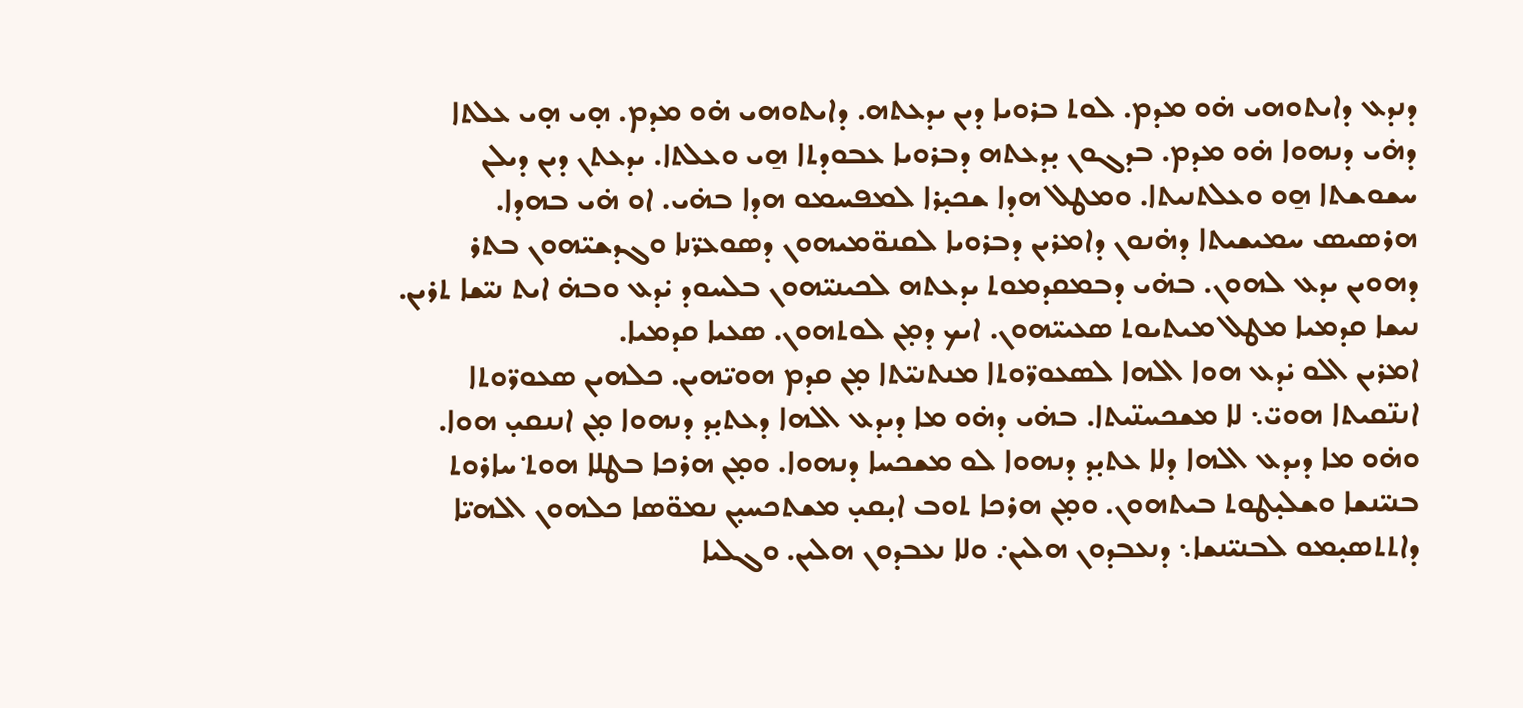ܕܢܕܥ ܕܐܝܬܘܗܝ ܗ̇ܘ ܡܕܡ. ܠܘܬ ܒܪܘܝܐ ܕܝܢ ܝܕܥܬܗ. ܕܐܝܬܘܗܝ ܗ̇ܘ ܡܕܡ. ܗ̣ܝ ܗ̣ܝ ܥܠܬܐ ܕܗ̇ܝ ܕܢܗܘܐ ܗ̇ܘ ܡܕܡ. ܒܕܓܘܢ ܝ̣ܕܥܬܗ ܕܒܪܘܝܐ ܥܒܘܕܬܐ ܗ̱ܝ ܘܥܠܬܐ. ܝܕܥܬܢ ܕܝܢ ܕܝܠܢ ܚܫܘܫܬܐ ܗ̱ܘ ܘܥܠܬܢܝܬܐ. ܘܡܛܠ ܗܕܐ ܫܟܝ̣ܪܐ ܠܡܦܚܡܘ ܗܕܐ ܒܗ̇ܝ. ܐܘ ܗ̇ܝ ܒܗܕܐ.
ܗܪܣܝܣ ܚܡܝܫܝܬܐ ܕܗ̇ܢܘܢ ܕܐܡܪܝܢ ܕܒܪܘܝܐ ܠܩܢܘ̈ܡܝܗܘܢ ܕܣܘܥܪ̈ܢܐ ܘܓܕܫܝ̈ܗܘܢ ܒܬܪ ܕܗܘܝܢ ܝܕܥ ܠܗܘܢ. ܒܗ̇ܝ ܕܒܡܩܕܡܘܬ ܝܕܥܬܗ ܠܟܝܢܝ̈ܗܘܢ ܒܠܚܘܕ ܝ̇ܕܥ ܘܒܗ̇ ܐܝܬ ܢܝ̈ܫܐ ܬܪܝܢ. ܢܝܫܐ ܩܕܡܝܐ ܡܛܠ ܡܝܬܝܘܬ ܣܥܝܝ̈ܗܘܢ. ܐܝܟ ܕܡ̣ܢ ܠܘܬܗܘܢ. ܣܥܝܐ ܩܕܡܝܐ.
ܐܡܪܝܢ ܐܠܘ ܝ̇ܕܥ ܗܘܐ ܐܠܗܐ ܠܣܥܘܪ̈ܘܬܐ ܡܢܬܢܝ̈ܬܐ ܡ̣ܢ ܩܕܡ ܗܘܝ̈ܗܝܢ. ܟܠܗܝܢ ܣܥܘܪ̈ܘܬܐ ܐܢܢ̈ܩܝܬܐ ܗܘܝ̈܆ ܠܐ ܡܫܟܚܢ̈ܝܬܐ. ܒܗ̇ܝ ܕܗ̇ܘ ܡܐ ܕܝܕܥ ܐܠܗܐ ܕܥܬܝ̣ܕ ܕܢܗܘܐ ܡ̣ܢ ܐܢܢܩܝ̣ ܗܘܐ. ܘܗ̇ܘ ܡܐ ܕܝܕܥ ܐܠܗܐ ܕܠܐ ܥܬܝ̣ܕ ܕܢܗܘܐ ܠܘ ܡܫܟܚܐ ܕܢܗܘܐ. ܘܡ̣ܢ ܗܪܟܐ ܒܛܠܐ ܗܘܬ݀ ܚܐܪܘܬ ܒܢܝ̈ܢܫܐ ܘܫܠܝ̣ܛܘܬ ܒܝܬܗܘܢ. ܘܡ̣ܢ ܗܪܟܐ ܬܘܒ ܐܝ̣ܩܝ̣ ܡܫܬܟܚܝ̣ܢ ܢܡܘ̈ܣܐ ܟܠܗܘܢ ܐܠܗܝ̈ܐ ܕܐܬܬܣܝ̣ܡܘ ܠܒܢܝ̈ܢܫܐ܆ ܕܢܥܒܕܘܢ ܗܠܝܢ܇ ܘܠܐ ܢܥܒܕܘܢ ܗܠܝܢ. ܘܓܠܝܐ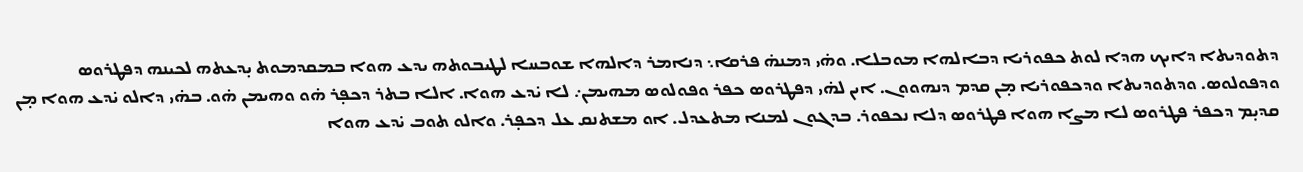ܕܬܘܕܝܬܐ ܕܐܝܟ ܗܕܐ ܠܘܬ ܟܦܘܪܝܐ ܕܒܐܠܗܐ ܡܘܒܠܐ. ܘܗ̇ܝ ܕܡܢܗ̇ ܦܪܩܐ܆ ܕܢܐܡܪ ܕܐܠܗܐ ܫܘܒܚܐ ܠܛܝܒܘܬܗ ܝܕܥ ܗܘܐ ܒܡܩܕܡܘܬ ܝ̣ܕܥܬܗ ܠܟܝܢܗ ܕܦܛܪܘܣ ܘܕܦܘܠܘܣ. ܘܕܬܘܕܝܬܐ ܘܕܟܦܘܪܝܐ ܡ̣ܢ ܩܕܡ ܕܢܗܘܘܢ. ܐܝܢ ܠܗ̇ܝ ܕܦܛܪܘܣ ܟܦܪ ܘܦܘܠܘܣ ܡܗܝܡܢ܇ ܠܐ ܝ̇ܕܥ ܗܘܐ. ܐܠܐ ܒܬܪ ܕܟܦ̣ܪ ܗ̇ܘ ܘܗܝܡܢ ܗ̇ܘ. ܒܗ̇ܝ ܕܐܠܘ ܝ̇ܕܥ ܗܘܐ ܡ̣ܢ ܩܕܝ̣ܡ ܕܟܦܪ ܦܛܪܘܣ ܠܐ ܡܨܐ ܗܘܐ ܦܛܪܘܣ ܕܠܐ ܢܟܦܘܪ. ܒܕܓܘܢ ܠܡܢܐ ܡܬܥܕܠ. ܐܘ ܡܫܬܢܩ ܥܠ ܕܟܦ̣ܪ. ܘܐܠܘ ܬܘܒ ܝ̇ܕܥ ܗܘܐ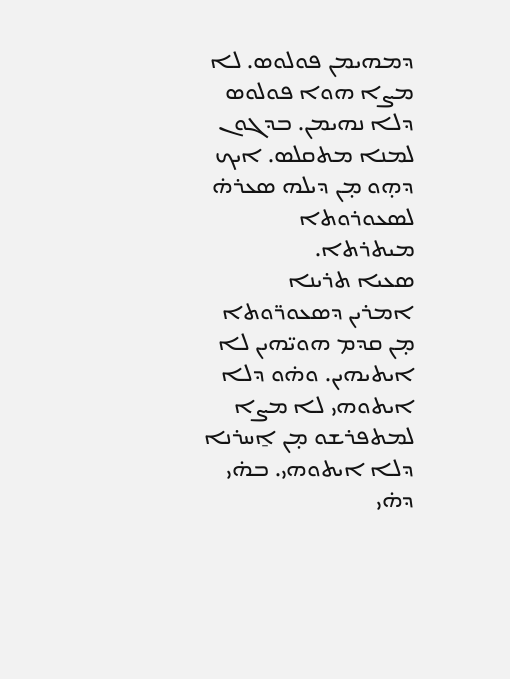ܕܡܗܝܡܢ ܦܘܠܘܣ. ܠܐ ܡܨܐ ܗܘܐ ܦܘܠܘܣ ܕܠܐ ܢܗܝܡܢ. ܒܕܓܘܢ ܠܡܢܐ ܡܬܩܠܣ. ܐܝܟ ܕܗ̣ܘ ܡ̣ܢ ܕܝܠܗ ܣܥܪܗ̇ ܠܣܥܘܪܘܬܐ ܡܝܬܪܬܐ.
ܣܥܝܐ ܬܪܝܢܐ
ܐܡܪܝܢ ܕܣܥܘܪ̈ܘܬܐ ܡ̣ܢ ܩܕܡ ܗܘܝ̈ܗܝܢ ܠܐ ܐܝܬܝܗܝܢ. ܘܗ̇ܘ ܕܠܐ ܐܝܬܘܗܝ ܠܐ ܡܨܐ ܠܡܬܦܪܫܘ ܡ̣ܢ ܐ̱ܚܪܢܐ ܕܠܐ ܐܝܬܘܗܝ. ܒܗ̇ܝ ܕܗ̇ܝ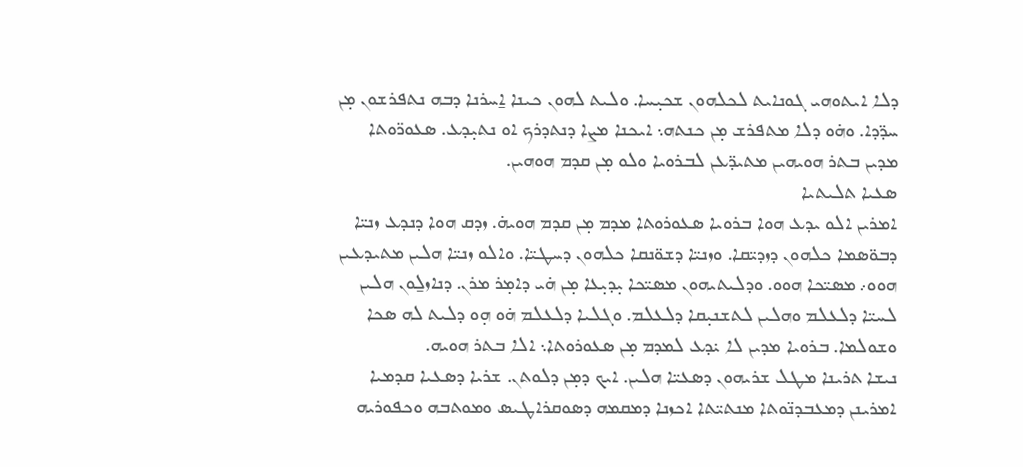ܕܠܐ ܐܝܬܘܗܝ ܓܘܢܐܝܬ ܠܟܠܗܘܢ ܫܟܝ̣ܚܐ. ܘܠܝܬ ܠܗܘܢ ܟܝܢܐ ܐ̱ܚܪܢܐ ܕܒܗ ܢܬܦܪܫܘܢ ܡ̣ܢ ܚܕ̈ܕܐ. ܘܗ̇ܘ ܕܠܐ ܡܬܦܪܫ ܡ̣ܢ ܟܢܬܗ܆ ܐܝܟܢܐ ܡܨܐ ܕܢܬܕܪܟ ܐܘ ܢܬܝ̣ܕܥ. ܣܥܘܪ̈ܘܬܐ ܡܕܝܢ ܒܬܪ ܗܘܝܗܝܢ ܡܬܝܕ̈ܥܢ ܠܒܪܘܝܐ ܘܠܘ ܡ̣ܢ ܩܕܡ ܗܘܗܝܢ.
ܣܥܝܐ ܬܠܝܬܝܐ
ܐܡܪܝܢ ܐܠܘ ܝܕܥ ܗܘܐ ܒܪܘܝܐ ܣܥܘܪܘܬܐ ܡܕܡ ܡ̣ܢ ܩܕܡ ܗܘܝܗ̇. ܙܕܩ ܗܘܐ ܕܢܕܥ ܙܢܝ̈ܐ ܕܒܘ̈ܣܡܐ ܟܠܗܘܢ ܕܙܕܝ̈ܩܐ. ܘܙܢܝ̈ܐ ܕܫܘ̈ܢܩܐ ܟܠܗܘܢ ܕܚܛܝ̈ܐ. ܘܐܠܘ ܙܢܝ̈ܐ ܗܠܝܢ ܡܬܝܕܥܝܢ ܗܘܘ܇ ܡܣܝ̈ܟܐ ܗܘܘ. ܘܕܠܝܬܝܗܘܢ ܡܣܝ̈ܟܐ ܝ̣ܕܝ̣ܥܐ ܡ̣ܢ ܗ̇ܝ ܕܐܡ̣ܪ ܡܪܢ. ܕܢܐܙܠ̱ܘܢ ܗܠܝܢ ܠܚܝ̈ܐ ܕܠܥܠܡ ܘܗܠܝܢ ܠܬܫܢܝ̣ܩܐ ܕܠܥܠܡ. ܘܓܠܝܐ ܕܠܥܠܡ ܗ̇ܘ ܗ̣ܘ ܕܠܝܬ ܠܗ ܣܟܐ ܘܫܘܠܡܐ. ܒܪܘܝܐ ܡܕܝܢ ܠܐ ܝ̇ܕܥ ܠܡܕܡ ܡ̣ܢ ܣܥܘܪܘܬܐ܆ ܐܠܐ ܒܬܪ ܗܘܝܗ.
ܢܝܫܐ ܬܪܝܢܐ ܡܛܠ ܫܪܝܗܘܢ ܕܣܥܝ̈ܐ ܗܠܝܢ. ܐܝܟ ܕܡ̣ܢ ܕܠܘܬܢ. ܫܪܝܐ ܕܣܥܝܐ ܩܕܡܝܐ
ܐܡܪܝܢܢ ܕܡܥܒܕܢ̈ܘܬܐ ܡܢܬܝ̈ܬܐ ܐܟܙܢܐ ܕܡܩܡܗ ܕܣܘܩܪܐܛܝܣ ܘܡܘܬܒܗ ܘܟܦܘܪܝܗ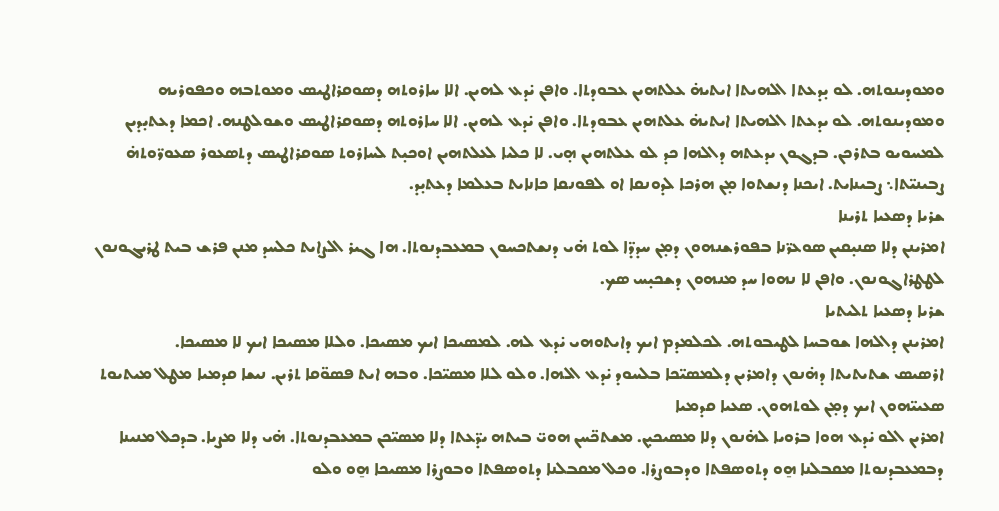ܘܡܘܕܝܢܘܬܗ. ܠܘ ܝ̣ܕܥܬܐ ܐܠܗܝܬܐ ܐܝܬܝܗ̇ ܥܠܬܗܝܢ ܥܒܘܕܬܐ. ܘܐܦܢ ܝ̇ܕܥ ܠܗܝܢ. ܐܠܐ ܚܐܪܘܬܗ ܕܣܘܩܪܐܛܝܣ ܘܡܘܬܒܗ ܘܟܦܘܪܝܗ ܘܡܘܕܝܢܘܬܗ. ܠܘ ܝܕܥܬܐ ܐܠܗܝܬܐ ܐܝܬܝܗ̇ ܥܠܬܗܝܢ ܥܒܘܕܬܐ. ܘܐܦܢ ܝ̇ܕܥ ܠܗܝܢ. ܐܠܐ ܚܐܪܘܬܗ ܕܣܘܩܪܐܛܝܣ ܘܫܘܠܛܢܗ. ܐܟܡܐ ܕܥܬܝ̣ܕܝܢ ܠܡܚܘܝܘ ܒܬܪܟܢ. ܒܕܓܘܢ ܝܕܥܬܗ ܕܐܠܗܐ ܟܕ ܠܘ ܥܠܬܗܝܢ ܗ̣ܝ. ܠܐ ܟܠܝܐ ܠܥܠܬܗܝܢ ܐܘܟܝ̣ܬ ܠܚܐܪܘܬ ܣܘܩܪܐܛܝܣ ܕܬܣܥܘܪ ܣܥܘܪ̈ܘܬܗ̇ ܨܒܝܢܝ̈ܬܐ܆ ܨܒܝܢܐܝܬ. ܐܝܟܢܐ ܕܢܫܬܘܐ ܡ̣ܢ ܗܪܟܐ ܠܕܘܢܩܐ ܐܘ ܠܦܘܢܩܐ ܟܐܢܐܝܬ ܒܥܠܡܐ ܕܥܬܝ̣ܕ.
ܫܪܝܐ ܕܣܥܝܐ ܬܪܝܢܐ
ܐܡܪܝܢܢ ܕܠܐ ܣܢܝ̣ܩܝܢ ܣܘܥܪ̈ܢܐ ܒܦܘܪܫܢܗܘܢ ܕܡ̣ܢ ܚܕܕ̈ܐ ܠܘܬ ܗ̇ܝ ܕܢܫܬܟܚܘܢ ܒܡܥܒܕܢܘܬܐ. ܗܐ ܓܝܪ ܐܠܨܐܝܬ ܟܠܚܕ ܡܢܢ ܦܪܫ ܒܝܬ ܛܪܝܓܘܢܘܢ ܠܛܛܪܐܓܘܢܘܢ. ܘܐܦܢ ܠܐ ܢܗܘܐ ܚܕ ܡܢܗܘܢ ܕܫܟܝ̣ܚ ܣܟ.
ܫܪܝܐ ܕܣܥܝܐ ܬܠܝܬܝܐ
ܐܡܪܝܢܢ ܕܐܠܗܐ ܫܘܒܚܐ ܠܛܝܒܘܬܗ. ܠܟܠܡܕܡ ܐܝܟ ܕܐܝܬܘܗܝ ܝ̇ܕܥ ܠܗ. ܠܡܣܝܟܐ ܐܝܟ ܡܣܝܟܐ. ܘܠܠܐ ܡܣܝܟܐ ܐܝܟ ܠܐ ܡܣܝܟܐ.
ܐܪܣܝܣ ܫܬܝܬܝܬܐ ܕܗ̇ܢܘܢ ܕܐܡܪܝܢ ܕܠܡܣܝ̈ܟܐ ܒܠܚܘܕ ܝ̇ܕܥ ܐܠܗܐ. ܘܠܘ ܠܠܐ ܡܣܝ̈ܟܐ. ܘܒܗ ܐܝܬ ܦܣܘ̈ܩܐ ܬܪܝܢ. ܢܝܫܐ ܩܕܡܝܐ ܡܛܠ ܡܝܬܝܘܬ ܣܥܝܝ̈ܗܘܢ ܐܝܟ ܕܡ̣ܢ ܠܘܬܗܘܢ. ܣܥܝܐ ܩܕܡܝܐ
ܐܡܪܝܢ ܐܠܘ ܝ̇ܕܥ ܗܘܐ ܒܪܘܝܐ ܠܗ̇ܢܘܢ ܕܠܐ ܡܣܝܟܝ̣ܢ. ܡܫܬܟ̈ܚܢ ܗܘܝ̈ ܒܝܬܗ ܝܕ̈ܥܬܐ ܕܠܐ ܡܣܝ̈ܟܢ ܒܡܥܒܕܢܘܬܐ. ܗ̇ܝ ܕܠܐ ܡܨܝܐ. ܒܕܟܠ ܡܢܝܢܐ ܕܒܡܥܒܕܢܘܬܐ ܡܩܒܠܢܐ ܗ̱ܘ ܕܬܘܣܦܬܐ ܘܕܒܘܨܪܐ. ܘܟܠ ܡܩܒܠܢܐ ܕܬܘܣܦܬܐ ܘܒܘܨܪܐ ܡܣܝܟܐ ܗ̱ܘ ܘܠܘ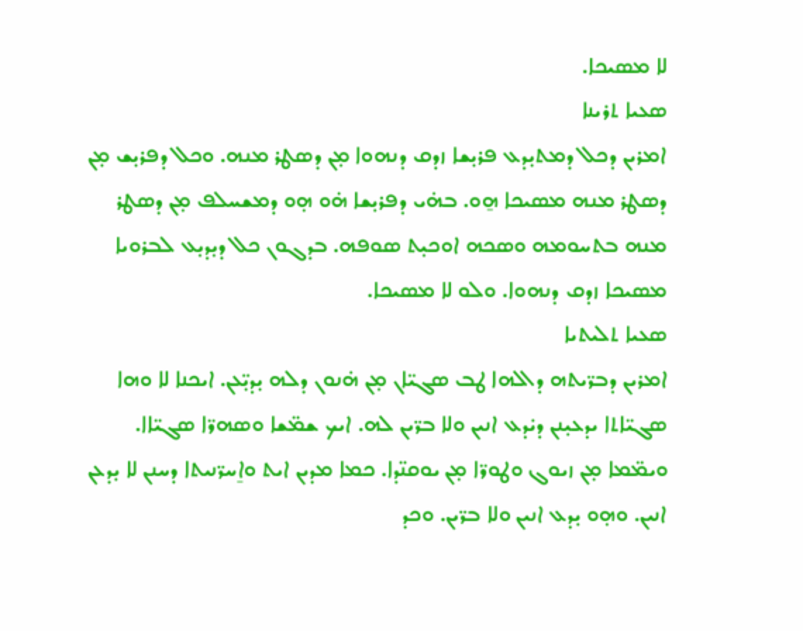ܠܐ ܡܣܝܟܐ.
ܣܥܝܐ ܬܪܝܢܐ
ܐܡܪܝܢ ܕܟܠ ܕܡܬܝ̣ܕܥ ܦܪܝ̣ܫܐ ܙܕܩ ܕܢܗܘܐ ܡ̣ܢ ܕܣܛܪ ܡܢܗ. ܘܟܠ ܕܦܪܝ̣ܫ ܡ̣ܢ ܕܣܛܪ ܡܢܗ ܡܣܝܟܐ ܗ̱ܘ. ܒܗ̇ܝ ܕܦܪܝ̣ܫܐ ܗ̇ܘ ܗ̣ܘ ܕܡܫܚܠܦ ܡ̣ܢ ܕܣܛܪ ܡܢܗ ܒܬܚܘܡܗ ܘܣܟܗ ܐܘܟܝ̣ܬ ܣܘܦܗ. ܒܕܓܘܢ ܟܠ ܕܝ̣ܕܝ̣ܥ ܠܒܪܘܝܐ ܡܣܝܟܐ ܙܕܩ ܕܢܗܘܐ. ܘܠܘ ܠܐ ܡܣܝܟܐ.
ܣܥܝܐ ܬܠܝܬܝܐ
ܐܡܪܝܢ ܕܒܪ̈ܝܬܗ ܕܐܠܗܐ ܛܒ ܣܓܝ̈ܐܢ ܡ̣ܢ ܗ̇ܢܘܢ ܕܠܗ ܝ̣ܕܝ̣̈ܥܢ. ܐܝܟܢܐ ܠܐ ܘܗܐ ܣܓܝ̈ܐܬܐ ܝܕܥܝ̣ܢܢ ܕܝ̇ܕܥ ܐܢܝܢ ܘܠܐ ܒܪ̈ܝܢ ܠܗ. ܐܝܟ ܫܡ̈ܫܐ ܘܣܗܪ̈ܐ ܣܓܝ̈ܐܐ. ܘܝܡ̈ܡܐ ܡ̣ܢ ܙܝܘܓ ܘܛܘܪ̈ܐ ܡ̣ܢ ܝܘܩܢ̈ܕܐ. ܟܡܐ ܡܕܝܢ ܐܝܬ ܘܐ̱ܚܪ̈ܢܝܬܐ ܕܚܢܢ ܠܐ ܝ̣ܕܥܢ ܐܢܝܢ. ܘܗ̣ܘ ܝ̣ܕܥ ܐܢܝܢ ܘܠܐ ܒܪ̈ܝܢ. ܘܟܕ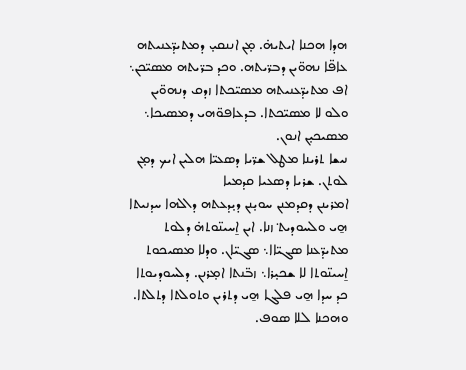ܗܕܐ ܗܟܢܐ ܐܝܬܝܗ̇. ܡ̣ܢ ܐܢܢܩܝ̣ ܕܡܬܝܕ̈ܥܢܝܬܗ ܥܐܦ̈ܐ ܢܗܘ̈ܝܢ ܕܒܪ̈ܝܬܗ. ܘܟܕ ܒܪ̈ܝܬܗ ܡܣܝ̈ܟܢ܆ ܐܦ ܡܬܝܕ̈ܥܢܝܬܗ ܡܣܝ̈ܟܬܐ ܙܕܩ ܕܢܗܘ̈ܝܢ ܘܠܘ ܠܐ ܡܣܝ̈ܟܬܐ. ܒܕܥܐܦܘ̈ܗܝ ܕܡܣܝܟܐ܆ ܡܣܝܟܝ̣ܢ ܐܢܘܢ.
ܢܝܫܐ ܬܪܝܢܐ ܡܛܠ ܫܪ̈ܝܐ ܕܣܥܝ̈ܐ ܗܠܝܢ ܐܝܟ ܕܡ̣ܢ ܠܘܬܢ. ܫܪܝܐ ܕܣܥܝܐ ܩܕܡܝܐ
ܐܡܪܝܢܢ ܕܩܕܡܢܢ ܚܘܝ̣ܢܢ ܕܝ̣ܕܥܬܗ ܕܐܠܗܐ ܚܕܢܝܬܐ ܗ̱ܝ ܘܠܚܘܕܝܬ݀ ܙܢܐ. ܐܝܢ ܐ̱ܚܝܢ̈ܘܬܗ̇ ܕܠܘܬ ܡܬܝܕ̈ܥܢܐ ܣܓܝ̈ܐܐ܆ ܣܓܝ̈ܐܢ. ܘܕܠܐ ܡܣܝܟܘܬ ܐ̱ܚܝܢ̈ܘܬܐ ܠܐ ܫܟܝ̣ܪܐ܆ ܙܒ̈ܢܬܐ ܐܡ̣ܪܢܢ. ܕܠܚܘܕܝܘܬܐ ܟܕ ܚܕܐ ܗ̱ܝ ܦܠܓܐ ܗ̱ܝ ܕܬܪܝܢ ܘܬܘܠܬܐ ܕܬܠܬܐ. ܘܗܟܢܐ ܠܠܐ ܣܘܦ.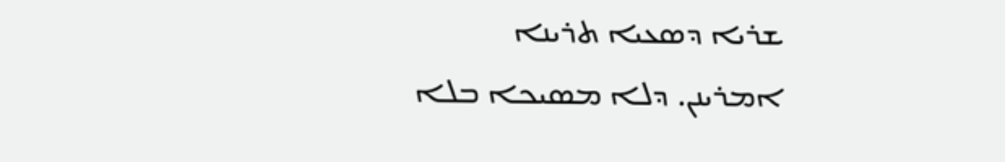ܫܪܝܐ ܕܣܥܝܐ ܬܪܝܢܐ
ܐܡܪܝܢܢ. ܕܠܐ ܡܣܝܟܐ ܒܠܐ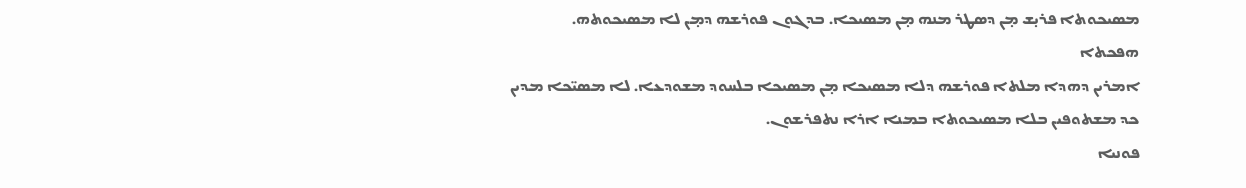ܡܣܝܟܘܬܐ ܦܪܝ̣ܫ ܡ̣ܢ ܕܣܛܪ ܡܢܗ ܡ̣ܢ ܡܣܝܟܐ. ܒܕܓܘܢ ܦܘܪܫܗ ܕܡ̣ܢ ܠܐ ܡܣܝܟܘܬܗ.
ܗܦܟܬܐ
ܐܡܪܝܢ ܕܗܕܐ ܡܠܬܐ ܦܘܪܫܗ ܕܠܐ ܡܣܝܟܐ ܡ̣ܢ ܡܣܝܟܐ ܒܠܚܘܕ ܡܫܘܕܥܐ. ܠܐ ܡܣܝ̈ܟܐ ܡܕܝܢ ܟܕ ܡܫܬܘܦܝܢ ܒܠܐ ܡܣܝܟܘܬܐ ܒܡܢܐ ܐܪܐ ܢܬܦܪܫܘܢ.
ܦܘܢܝܐ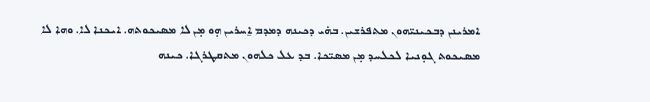ܐܡܪܝܢܢ ܕܒܟܝܢܝ̈ܗܘܢ ܡܬܦܪܫܝܢ. ܒܗ̇ܝ ܕܟܝܢܗ ܕܡܕܡ ܐ̱ܚܪܝܢ ܗ̣ܘ ܡ̣ܢ ܠܐ ܡܣܝܟܘܬܗ. ܐܝܟܢܐ ܠܐ. ܘܗܐ ܠܐ ܡܣܝܟܘܬ ܓܘ̣ܢܝܐ ܠܟܠܚܕ ܡ̣ܢ ܡܣܝ̈ܟܐ. ܒܕ ܥܠ ܟܠܗܘܢ ܡܬܩܛܪܓܐ. ܟܝܢܗ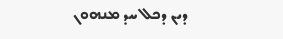ܕܝܢ ܕܟܠ ܚܕ ܡܢܗܘܢ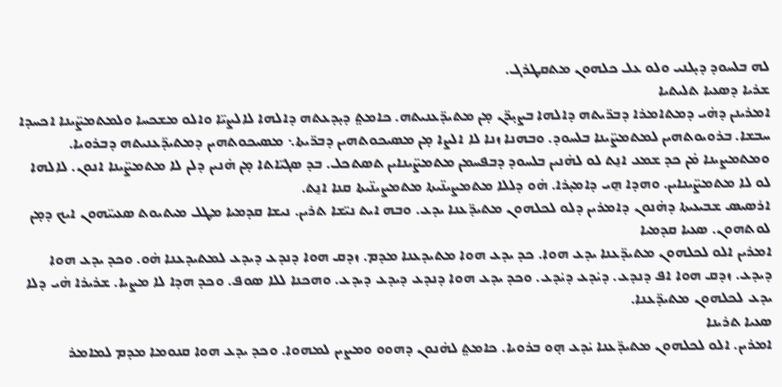ܠܗ ܒܠܚܘܕ ܕܝ̣ܠܢܝ ܘܠܘ ܥܠ ܟܠܗܘܢ ܡܬܩܛܪܓ.
ܫܪܝܐ ܕܣܥܝܐ ܬܠܝܬܝܐ
ܐܡܪܝܢܢ ܕܗ̇ܝ ܕܡܬܐܡܪܐ ܕܒܪ̈ܝܬܗ ܕܐܠܗܐ ܒܨܝ̣ܪ̈ܢ ܡ̣ܢ ܡܬܝܕ̈ܥܢܝܬܗ. ܟܐܡܬ݀ ܕܝ̣ܕܥܬܗ ܕܐܠܗܐ ܠܐܠܨܝ̈ܐ ܘܐܠܘ ܡܫܟܚܐ ܘܠܡܬܡܨ̈ܝܢܐ ܐܟܚܕܐ ܚܒܫܐ. ܒܪܘܝܘܬܗܝܢ ܠܡܬܡܨ̈ܝܢܐ ܒܠܚܘܕ. ܘܒܗܢܐ ܙܢܐ ܠܐ ܐܠܨܐ ܡ̣ܢ ܡܣܝܟܘܬܗܝܢ ܕܒܪ̈ܝܬܐ܆ ܡܣܝܟܘܬܗܝܢ ܕܡܬܝܕ̈ܥܢܝܬܗ ܕܒܪܘܝܐ. ܘܡܬܡܨܝܢܐ ܡ̇ܢ ܟܕ ܫܡܥ ܐܢ̱ܬ ܠܘ ܠܗ̇ܢܝܢ ܒܠܚܘܕ ܕܒܦܚܡܢ ܡܬܡܨ̈ܝܢܐܝܢ ܬܣܬܟܠ. ܒܕ ܣܓܝ̈ܐܬܐ ܡ̣ܢ ܗ̇ܢܝܢ ܕܠܢ ܠܐ ܡܬܡܨ̈ܝܢܐ ܐܢܘܢ. ܠܐܠܗܐ ܠܘ ܠܐ ܡܬܡܨ̈ܝܢܐܝܢ. ܘܗܕܐ ܗ̱ܝ ܕܐܡܝ̣ܪܐ. ܗ̇ܘ ܕܠܠܐ ܡܬܡܨܝܢ̈ܝܬܐ ܡܬܡܨܝܢ̈ܝܬܐ ܩܢܐ ܐܢ̱ܬ.
ܐܪܣܝܣ ܫܒܝܥܝܬܐ ܕܗ̇ܢܘܢ ܕܐܡܪܝܢ ܕܠܘ ܠܟܠܗܘܢ ܡܬܝܕ̈ܥܢܐ ܝܕܥ. ܘܒܗ ܐܝܬ ܢܝ̈ܫܐ ܬܪܝܢ. ܢܝܫܐ ܩܕܡܝܐ ܡܛܠ ܡܝܬܝܘܬ ܣܥܝܝ̈ܗܘܢ ܐܝܟ ܕܡ̣ܢ ܠܘܬܗܘܢ. ܣܥܝܐ ܩܕܡܝܐ
ܐܡܪܝܢ ܐܠܘ ܠܟܠܗܘܢ ܡܬܝܕ̈ܥܢܐ ܝܕܥ ܗܘܐ. ܟܕ ܝܕܥ ܗܘܐ ܡܬܝܕܥܢܐ ܡܕܡ. ܙܕܩ ܗܘܐ ܕܢܕܥ ܕܝܕܥ ܠܡܬܝܕܥܢܐ ܗ̇ܘ. ܘܟܕ ܝܕܥ ܗܘܐ ܕܝܕܥ. ܙܕܩ ܗܘܐ ܐܦ ܕܢܕܥ. ܕܝ̇ܕܥ ܕܝ̇ܕܥ. ܘܟܕ ܝܕܥ ܗܘܐ ܕܢܕܥ ܕܝܕܥ ܕܝܕܥ. ܘܗܟܢܐ ܠܠܐ ܣܘܦ. ܘܟܕ ܗܕܐ ܠܐ ܡܨܝܐ. ܫܪܝܪܐ ܗ̇ܝ ܕܠܐ ܝܕܥ ܠܟܠܗܘܢ ܡܬܝܕ̈ܥܢܐ.
ܣܥܝܐ ܬܪܝܢܐ
ܐܡܪܝܢ. ܐܠܘ ܠܟܠܗܘܢ ܡܬܝܕ̈ܥܢܐ ܝ̇ܕܥ ܗ̣ܘ ܒܪܘܝܐ. ܟܐܡܬ݀ ܠܗ̇ܢܘܢ ܕܗܘܘ ܘܡܨܝܢ ܠܡܗܘܐ. ܘܟܕ ܝܕܥ ܗܘܐ ܩܢܘܡܐ ܡܕܡ ܠܡܐܡܪ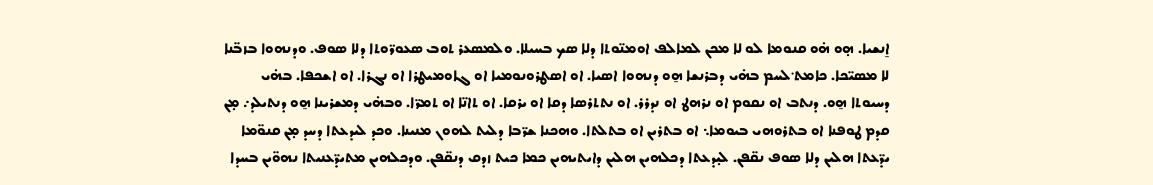ܐ̱ܢܫܝܐ. ܗ̣ܘ ܗ̇ܘ ܩܢܘܡܐ ܠܘ ܠܐ ܡܟܢ ܠܡܐܠܦ ܐܘܡܢ̈ܘܬܐ ܕܠܐ ܣܟ ܒܚܝܠܐ. ܘܠܡܣܥܪ ܬܘܒ ܣܥܘܪ̈ܘܬܐ ܕܠܐ ܣܘܦ. ܘܕܢܗܘܐ ܒܙܒ̈ܢܐ ܠܐ ܡܣܝ̈ܟܐ. ܟܐܡܬ݀ ܠܚܡ ܒܗ̇ܝ ܕܒܪܢܫܐ ܗ̱ܘ ܕܢܗܘܐ ܐܣܝܐ. ܐܘ ܐܣܛܪܘܢܘܡܝܐ ܐܘ ܓܐܘܡܝܛܪܐ ܐܘ ܢܓܪܐ. ܐܘ ܐܫܟܦܐ. ܒܗ̇ܝ ܕܚܝܘܬܐ ܗ̱ܘ. ܕܢܬܒ ܐܘ ܢܩܘܡ ܐܘ ܢܪܗܛ ܐܘ ܢܕܪܪ. ܐܘ ܢܬܬܪܣܐ ܕܩܐ ܐܘ ܝܪܩܐ. ܐܘ ܬܐܢ̈ܐ ܐܘ ܬܡܪ̈ܐ. ܘܒܗ̇ܝ ܕܡܫܪܝܢܐ ܗ̱ܘ ܕܢܬܝܠܕ܇ ܡ̣ܢ ܩܕܡ ܛܘܦܢܐ ܐܘ ܒܬܪܘܗܝ ܒܝܘܡܐ܆ ܐܘ ܒܬܪܝܢ ܐܘ ܒܬܠܬܐ. ܘܗܟܢܐ ܫܪ̈ܒܐ ܕܠܝܬ ܠܗܘܢ ܡܢܝܢܐ. ܘܟܕ ܠܝܕܥܬܐ ܕܚܕ ܡ̣ܢ ܩܢܘ̈ܡܐ ܝܕ̈ܥܬܐ ܗܠܝܢ ܕܠܐ ܣܘܦ ܢܩ̈ܦܢ. ܠܝ̣ܕܥܬܐ ܕܟܠܗܝܢ ܗܠܝܢ ܕܐܝܬܝܗܝܢ ܟܡܐ ܟܝܬ ܙܕܩ ܕܢܩ̈ܦܢ. ܘܕܟܠܗܝܢ ܡܬܝܕ̈ܥܢܝܬܐ ܢܗܘ̈ܝܢ ܒܚܕܐ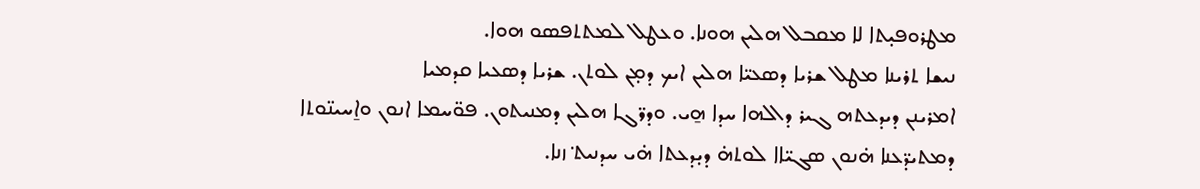ܡܛܪܘܦܝ̣ܬܐ ܠܐ ܡܩܒܠ ܗܠܝܢ ܗܘܢܐ. ܘܥܛܠ ܠܡܬܬܦܣܘ ܗܘܐ.
ܢܝܫܐ ܬܪܝܢܐ ܡܛܠ ܫܪܝܐ ܕܣܥܝ̈ܐ ܗܠܝܢ ܐܝܟ ܕܡ̣ܢ ܠܘܬܢ. ܫܪܝܐ ܕܣܥܝܐ ܩܕܡܝܐ
ܐܡܪܝܢܢ ܕܝܕܥܬܗ ܓܝܪ ܕܐܠܗܐ ܚܕܐ ܗ̱ܝ. ܘܕܪ̈ܓܐ ܗܠܝܢ ܕܡܢܝܬܘܢ. ܦܘ̈ܚܡܐ ܐܢܘܢ ܘܐ̱ܚܝܢ̈ܘܬܐ ܕܡܬܝܕ̈ܥܢܐ ܗ̇ܢܘܢ ܣܓܝ̈ܐܐ ܠܘܬܗ̇ ܕܝ̣ܕܥܬܐ ܗ̇ܝ ܚܕܢܝܬ݀ ܙܢܐ.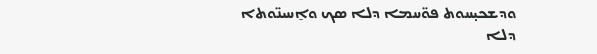ܘܕܫܟܝ̣ܚܘܬ ܦܘ̈ܚܡܐ ܕܠܐ ܣܟ ܘܐ̱ܚܝܢ̈ܘܬܐ ܕܠܐ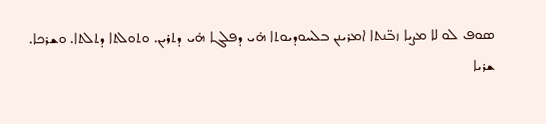ܣܘܦ ܠܘ ܠܐ ܡܨܝܐ ܙܒ̈ܢܬܐ ܐܡܪܝܢܢ ܒܠܚܘܕܝܘܬܐ ܗ̇ܝ ܕܦܠܓܐ ܗ̇ܝ ܕܬܪܝܢ. ܘܬܘܠܬܐ ܕܬܠܬܐ. ܘܫܪܟܐ.
ܫܪܝܐ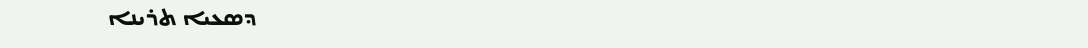ܕܣܥܝܐ ܬܪܝܢܐ